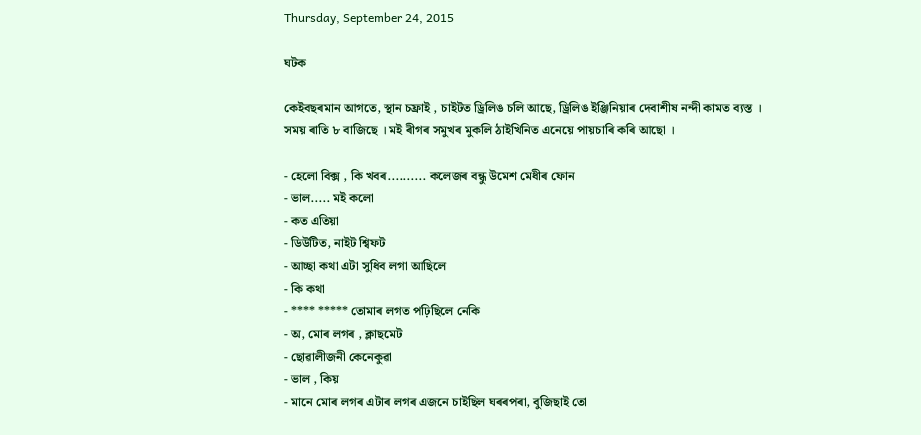Thursday, September 24, 2015

ঘটক

কেইবছৰমান আগতে, স্থান চফ্ৰাই , চাইটত ড্ৰিলিঙ চলি আছে, ড্ৰিলিঙ ইঞ্জিনিয়াৰ দেবাশীষ নন্দী কামত ব্যস্ত । সময় ৰাতি ৮ বাজিছে । মই ৰীগৰ সমুখৰ মুকলি ঠাইখিনিত এনেয়ে পায়চাৰি কৰি আছো ।

- হেলো বিক্স , কি খবৰ.......... কলেজৰ বন্ধু উমেশ মেধীৰ ফোন
- ভাল..... মই কলো
- কত এতিয়া
- ডিউটিত, নাইট শ্বিফট
- আচ্ছা কথা এটা সুধিব লগা আছিলে
- কি কথা
- **** ***** তোমাৰ লগত পঢ়িছিলে নেকি
- অ, মোৰ লগৰ , ক্লাছমেট
- ছোৱালীজনী কেনেকুৱা
- ভাল , কিয়
- মানে মোৰ লগৰ এটাৰ লগৰ এজনে চাইছিল ঘৰৰপৰা, বুজিছাই তো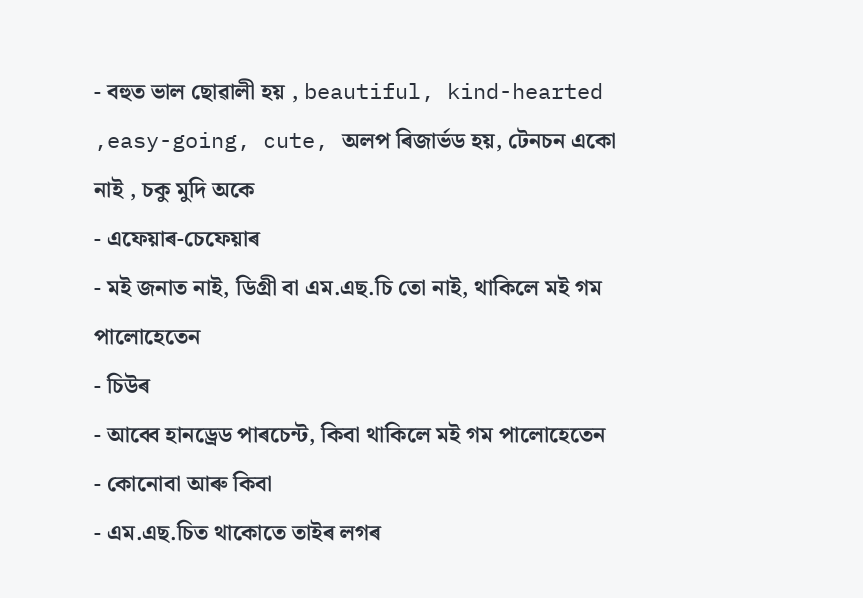- বহুত ভাল ছোৱালী হয় , beautiful, kind-hearted ,easy-going, cute, অলপ ৰিজাৰ্ভড হয়, টেনচন একো নাই , চকু মুদি অকে
- এফেয়াৰ-চেফেয়াৰ
- মই জনাত নাই, ডিগ্ৰী বা এম.এছ.চি তো নাই, থাকিলে মই গম পালোহেতেন
- চিউৰ
- আব্বে হানড্ৰেড পাৰচেন্ট, কিবা থাকিলে মই গম পালোহেতেন
- কোনোবা আৰু কিবা
- এম.এছ.চিত থাকোতে তাইৰ লগৰ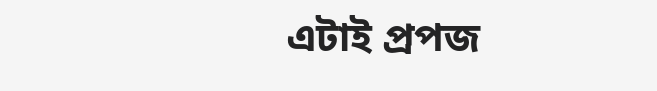এটাই প্ৰপজ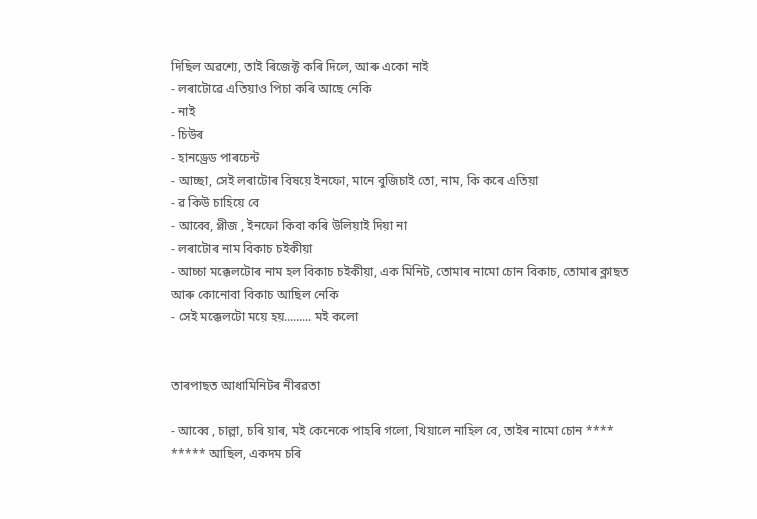দিছিল অৱশ্যে, তাই ৰিজেক্ট কৰি দিলে, আৰু একো নাই
- লৰাটোৱে এতিয়াও পিচা কৰি আছে নেকি
- নাই
- চিউৰ
- হানড্ৰেড পাৰচেন্ট
- আচ্ছা, সেই লৰাটোৰ বিষয়ে ইনফো, মানে বুজিচাই তো, নাম, কি কৰে এতিয়া
- ৱ কিউ চাহিয়ে বে
- আব্বে, প্লীজ , ইনফো কিবা কৰি উলিয়াই দিয়া না
- লৰাটোৰ নাম বিকাচ চইকীয়া
- আচ্চা মক্কেলটোৰ নাম হল বিকাচ চইকীয়া, এক মিনিট, তোমাৰ নামো চোন বিকাচ, তোমাৰ ক্লাছত আৰু কোনোবা বিকাচ আছিল নেকি
- সেই মক্কেলটো ময়ে হয়......... মই কলো


তাৰপাছত আধামিনিটৰ নীৰৱতা

- আব্বে , চাল্লা, চৰি য়াৰ, মই কেনেকে পাহৰি গলো, খিয়ালে নাহিল বে, তাইৰ নামো চোন **** ***** আছিল, একদম চৰি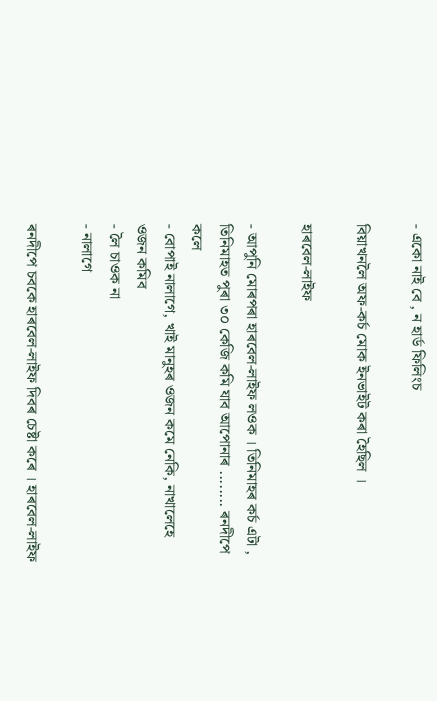- একো নাই বে , ন হাৰ্ড ফিলিংচ

বিয়াখনলৈ অফ-কৰ্চ মোক ইনভাইট কৰা হৈছিল ।

হাৰবেল-লাইফ

- আপুনি মোৰপৰা হাৰবেল-লাইফ লওক । তিনিমাহৰ কৰ্চ এটা , তিনিমাহত পুৰা ৩০ কেজি কমি যাব আপোনাৰ ........ ৰনদীপে কলে
- বোপাই নালাগে, খাই মানুহৰ ওজন কমে নেকি, নাখালেহে ওজন কমিব
- লৈ চাওক না
- নালাগে

ৰনদীপে চবকে হাৰবেল-লাইফ দিবৰ চেষ্টা কৰে । হাৰবেল-লাইফ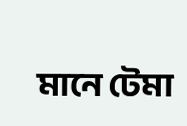মানে টেমা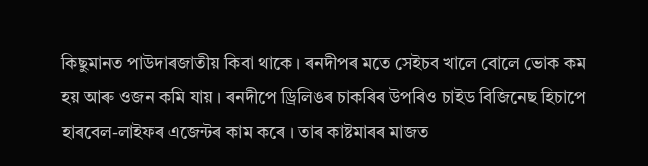কিছুমানত পাউদাৰজাতীয় কিবা থাকে । ৰনদীপৰ মতে সেইচব খালে বোলে ভোক কম হয় আৰু ওজন কমি যায় । ৰনদীপে ড্ৰিলিঙৰ চাকৰিৰ উপৰিও চাইড বিজিনেছ হিচাপে হাৰবেল-লাইফৰ এজেন্টৰ কাম কৰে । তাৰ কাষ্টমাৰৰ মাজত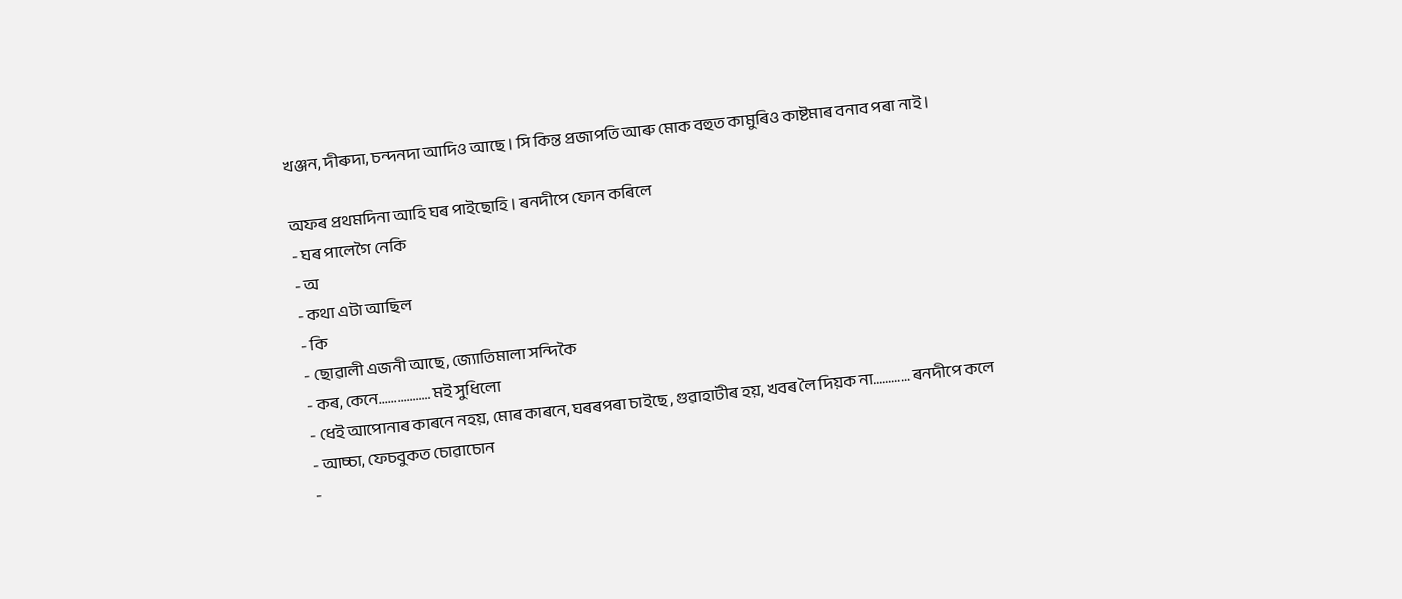খঞ্জন, দীৰুদা, চন্দনদা আদিও আছে । সি কিন্ত প্ৰজাপতি আৰু মোক বহুত কামুৰিও কাষ্টমাৰ বনাব পৰা নাই ।

অফৰ প্ৰথমদিনা আহি ঘৰ পাইছোহি । ৰনদীপে ফোন কৰিলে
- ঘৰ পালেগৈ নেকি
- অ
- কথা এটা আছিল
- কি
- ছোৱালী এজনী আছে, জ্যোতিমালা সন্দিকৈ
- কৰ, কেনে................. মই সুধিলো
- ধেই আপোনাৰ কাৰনে নহয়, মোৰ কাৰনে, ঘৰৰপৰা চাইছে , গুৱাহাটীৰ হয়, খবৰ লৈ দিয়ক না............ ৰনদীপে কলে
- আচ্চা, ফেচবুকত চোৱাচোন
-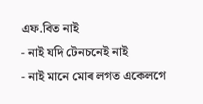এফ.বিত নাই
- নাই যদি টেনচনেই নাই
- নাই মানে মোৰ লগত একেলগে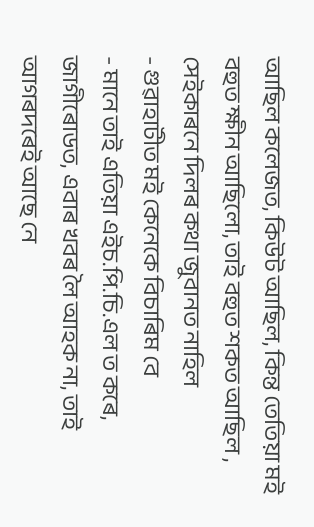আছিল কলেজত, কিউট আছিল, কিন্ত তেতিয়া মই বহুত ক্ষীন আছিলো, তাই বহুত শকত আছিল , সেইকাৰনে দিলৰ কথা জুবানত নাহিল
- গুৱাহাটীত মই কেনেকে বিচাৰিম বে
- মানে তাই এতিয়া এইচ.পি.চি.এল ত কৰে, জাগীৰোডত, এবাৰ খবৰ লৈ আহক না, তাই আগৰদৰেই আছে নে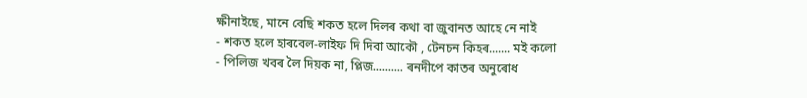ক্ষীনাইছে, মানে বেছি শকত হলে দিলৰ কথা বা জুবানত আহে নে নাই
- শকত হলে হাৰবেল-লাইফ দি দিবা আকৌ , টেনচন কিহৰ....... মই কলো
- পিলিজ খবৰ লৈ দিয়ক না, প্লিজ.......... ৰনদীপে কাতৰ অনুৰোধ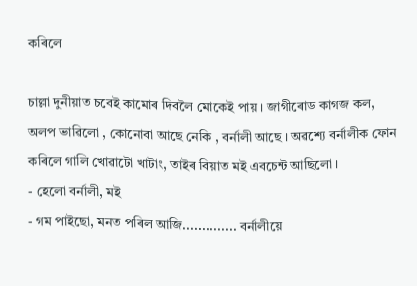কৰিলে

চাল্লা দুনীয়াত চবেই কামোৰ দিবলৈ মোকেই পায় । জাগীৰোড কাগজ কল, অলপ ভাৱিলো , কোনোবা আছে নেকি , বৰ্নালী আছে । অৱশ্যে বৰ্নালীক ফোন কৰিলে গালি খোৱাটো খাটাং, তাইৰ বিয়াত মই এবচেন্ট আছিলো ।
- হেলো বৰ্নালী, মই
- গম পাইছো, মনত পৰিল আজি.............. বৰ্নালীয়ে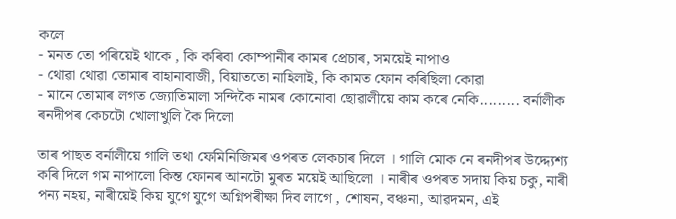কলে
- মনত তো পৰিয়েই থাকে , কি কৰিবা কোম্পানীৰ কামৰ প্ৰেচাৰ, সময়েই নাপাও
- থোৱা থোৱা তোমাৰ বাহানাবাজী, বিয়াততো নাহিলাই, কি কামত ফোন কৰিছিলা কোৱা
- মানে তোমাৰ লগত জ্যোতিমালা সন্দিকৈ নামৰ কোনোবা ছোৱালীয়ে কাম কৰে নেকি......... বৰ্নালীক ৰনদীপৰ কেচটো খোলাখুলি কৈ দিলো

তাৰ পাছত বৰ্নালীয়ে গালি তথা ফেমিনিজিমৰ ওপৰত লেকচাৰ দিলে । গালি মোক নে ৰনদীপৰ উদ্দ্যেশ্য কৰি দিলে গম নাপালো কিন্ত ফোনৰ আনটো মুৰত ময়েই আছিলো । নাৰীৰ ওপৰত সদায় কিয় চকু, নাৰী পন্য নহয়, নাৰীয়েই কিয় যুগে যুগে অগ্নিপৰীক্ষা দিব লাগে , শোষন, বঞ্চনা, আৱদমন, এই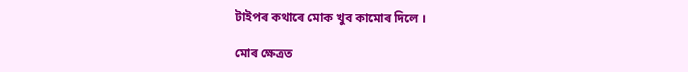টাইপৰ কথাৰে মোক খুব কামোৰ দিলে ।

মোৰ ক্ষেত্ৰত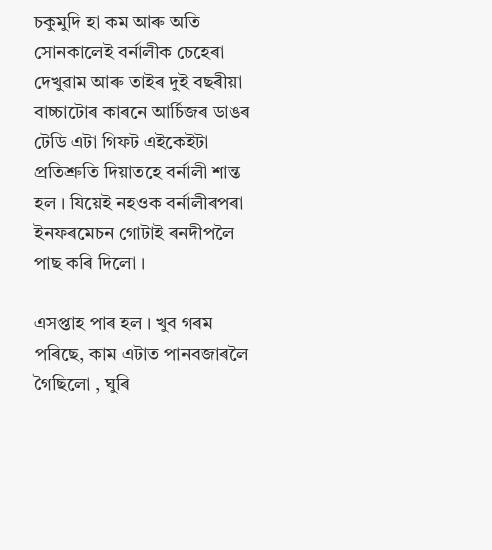চকুমুদি হা কম আৰু অতি সোনকালেই বৰ্নালীক চেহেৰা দেখুৱাম আৰু তাইৰ দুই বছৰীয়া বাচ্চাটোৰ কাৰনে আৰ্চিজৰ ডাঙৰ টেডি এটা গিফট এইকেইটা প্ৰতিশ্ৰুতি দিয়াতহে বৰ্নালী শান্ত হল । যিয়েই নহওক বৰ্নালীৰপৰা ইনফৰমেচন গোটাই ৰনদীপলৈ পাছ কৰি দিলো ।

এসপ্তাহ পাৰ হল । খুব গৰম পৰিছে, কাম এটাত পানবজাৰলৈ গৈছিলো , ঘুৰি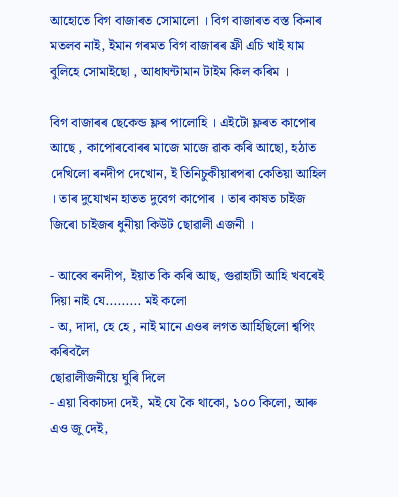আহোতে বিগ বাজাৰত সোমালো । বিগ বাজাৰত বস্ত কিনাৰ মতলব নাই, ইমান গৰমত বিগ বাজাৰৰ ফ্ৰী এচি খাই যাম বুলিহে সোমাইছো , আধাঘন্টামান টাইম কিল কৰিম ।

বিগ বাজাৰৰ ছেকেন্ড ফ্লৰ পালোহি । এইটো ফ্লৰত কাপোৰ আছে , কাপোৰবোৰৰ মাজে মাজে ৱাক কৰি আছো, হঠাত দেখিলো ৰনদীপ দেখোন, ই তিনিচুকীয়াৰপৰা কেতিয়া আহিল । তাৰ দুযোখন হাতত দুবেগ কাপোৰ । তাৰ কাষত চাইজ জিৰো চাইজৰ ধুনীয়া কিউট ছোৱালী এজনী ।

- আব্বে ৰনদীপ, ইয়াত কি কৰি আছ, গুৱাহাটী আহি খবৰেই দিয়া নাই যে......... মই কলো
- অ, দাদা, হে হে , নাই মানে এওৰ লগত আহিছিলো শ্বপিং কৰিবলৈ
ছোৱালীজনীয়ে ঘুৰি দিলে
- এয়া বিকাচদা দেই, মই যে কৈ থাকো, ১০০ কিলো, আৰু এও জু দেই,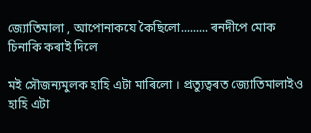জ্যোতিমালা , আপোনাকযে কৈছিলো......... ৰনদীপে মোক চিনাকি কৰাই দিলে

মই সৌজন্যমুলক হাহি এটা মাৰিলো । প্ৰত্যুত্বৰত জ্যোতিমালাইও হাহি এটা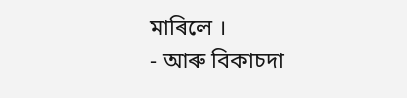মাৰিলে ।
- আৰু বিকাচদা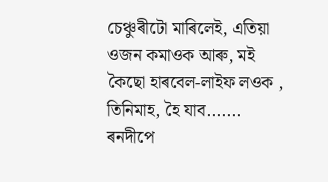চেঞ্চুৰীটো মাৰিলেই, এতিয়া ওজন কমাওক আৰু, মই কৈছো হাৰবেল-লাইফ লওক , তিনিমাহ, হৈ যাব....... ৰনদীপে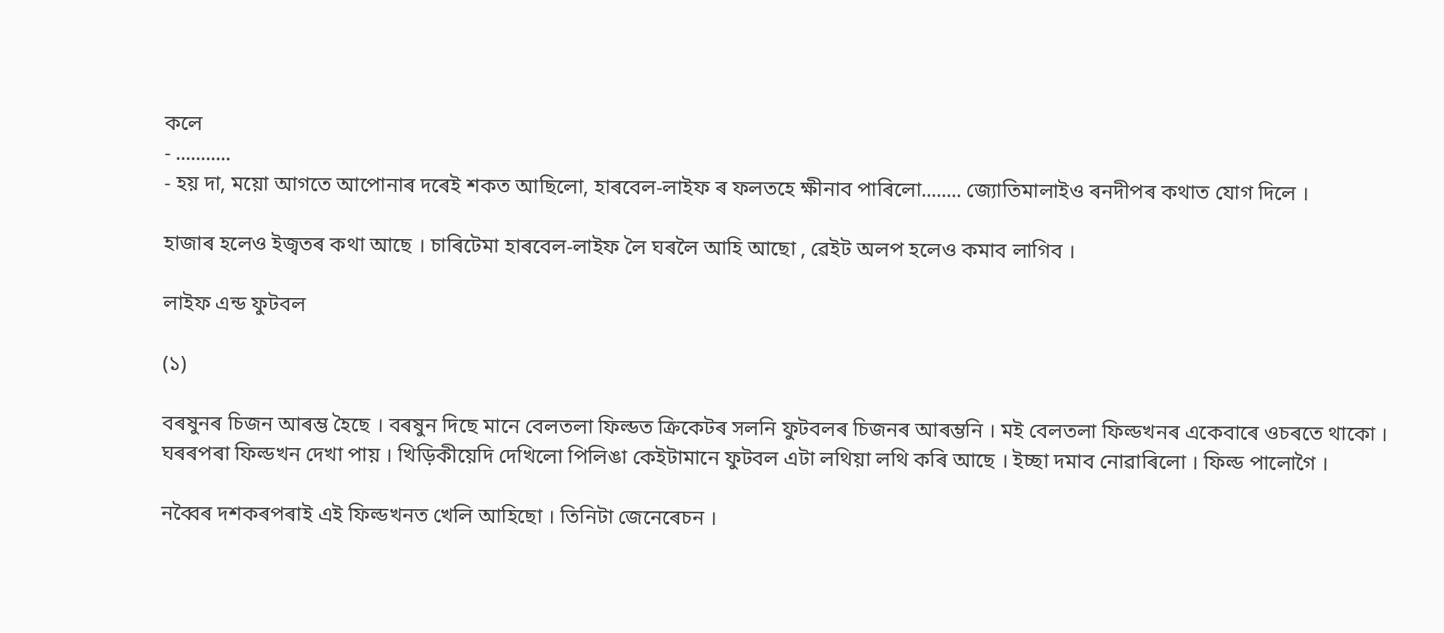কলে
- ...........
- হয় দা, ময়ো আগতে আপোনাৰ দৰেই শকত আছিলো, হাৰবেল-লাইফ ৰ ফলতহে ক্ষীনাব পাৰিলো........ জ্যোতিমালাইও ৰনদীপৰ কথাত যোগ দিলে ।

হাজাৰ হলেও ইজ্বতৰ কথা আছে । চাৰিটেমা হাৰবেল-লাইফ লৈ ঘৰলৈ আহি আছো , ৱেইট অলপ হলেও কমাব লাগিব ।

লাইফ এন্ড ফুটবল

(১)

বৰষুনৰ চিজন আৰম্ভ হৈছে । বৰষুন দিছে মানে বেলতলা ফিল্ডত ক্ৰিকেটৰ সলনি ফুটবলৰ চিজনৰ আৰম্ভনি । মই বেলতলা ফিল্ডখনৰ একেবাৰে ওচৰতে থাকো । ঘৰৰপৰা ফিল্ডখন দেখা পায় । খিড়িকীয়েদি দেখিলো পিলিঙা কেইটামানে ফুটবল এটা লথিয়া লথি কৰি আছে । ইচ্ছা দমাব নোৱাৰিলো । ফিল্ড পালোগৈ ।

নব্বৈৰ দশকৰপৰাই এই ফিল্ডখনত খেলি আহিছো । তিনিটা জেনেৰেচন ।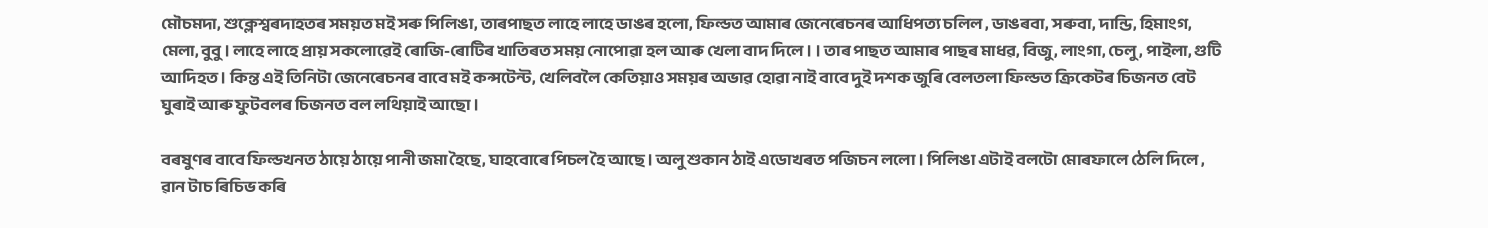মৌচমদা, শুক্লেশ্বৰদাহতৰ সময়ত মই সৰু পিলিঙা, তাৰপাছত লাহে লাহে ডাঙৰ হলো, ফিল্ডত আমাৰ জেনেৰেচনৰ আধিপত্য চলিল , ডাঙৰবা, সৰুবা, দান্ডি, হিমাংগ, মেলা, বুবু । লাহে লাহে প্ৰায় সকলোৱেই ৰোজি-ৰোটিৰ খাতিৰত সময় নোপোৱা হল আৰু খেলা বাদ দিলে । । তাৰ পাছত আমাৰ পাছৰ মাধৱ, বিজু, লাংগা, চেলু, পাইলা, গুটি আদিহত । কিন্ত এই তিনিটা জেনেৰেচনৰ বাবে মই কন্সটেন্ট, খেলিবলৈ কেতিয়াও সময়ৰ অভাৱ হোৱা নাই বাবে দুই দশক জুৰি বেলতলা ফিল্ডত ক্ৰিকেটৰ চিজনত বেট ঘুৰাই আৰু ফুটবলৰ চিজনত বল লথিয়াই আছো ।

বৰষুণৰ বাবে ফিল্ডখনত ঠায়ে ঠায়ে পানী জমা হৈছে, ঘাহবোৰে পিচল হৈ আছে । অলু শুকান ঠাই এডোখৰত পজিচন ললো । পিলিঙা এটাই বলটো মোৰফালে ঠেলি দিলে , ৱান টাচ ৰিচিভ কৰি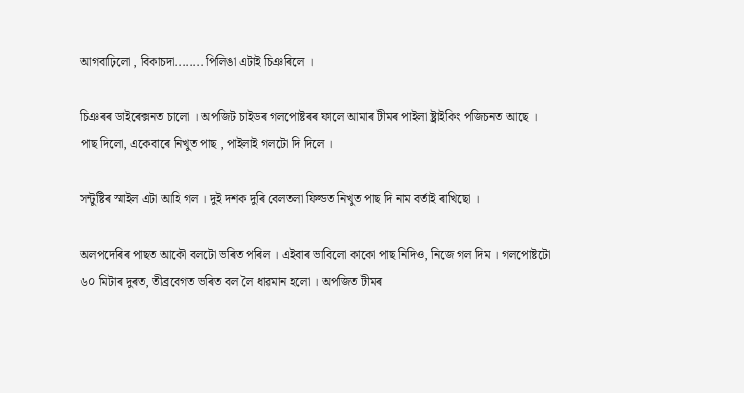আগবাঢ়িলো , বিকাচদা........ পিলিঙা এটাই চিঞৰিলে ।

চিঞৰৰ ডাইৰেক্সনত চালো । অপজিট চাইডৰ গলপোষ্টৰৰ ফালে আমাৰ টীমৰ পাইলা ষ্ট্ৰাইকিং পজিচনত আছে । পাছ দিলো, একেবাৰে নিখুত পাছ , পাইলাই গলটো দি দিলে ।

সন্টুষ্টিৰ স্মাইল এটা আহি গল । দুই দশক দুৰি বেলতলা ফিল্ডত নিখুত পাছ দি নাম বৰ্তাই ৰাখিছো ।

অলপদেৰিৰ পাছত আকৌ বলটো ভৰিত পৰিল । এইবাৰ ভাবিলো কাকো পাছ নিদিও, নিজে গল দিম । গলপোষ্টটো ৬০ মিটাৰ দুৰত, তীব্ৰবেগত ভৰিত বল লৈ ধাৱমান হলো । অপজিত টীমৰ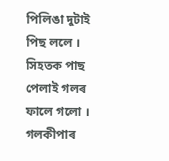পিলিঙা দুটাই পিছ ললে । সিহতক পাছ পেলাই গলৰ ফালে গলো । গলকীপাৰ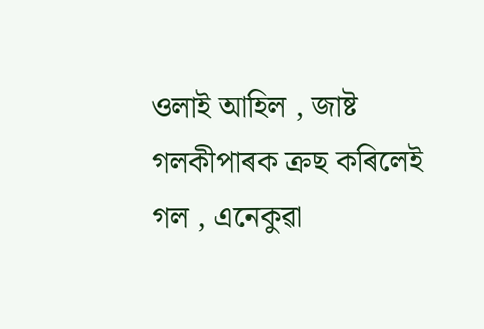ওলাই আহিল , জাষ্ট গলকীপাৰক ক্ৰছ কৰিলেই গল , এনেকুৱা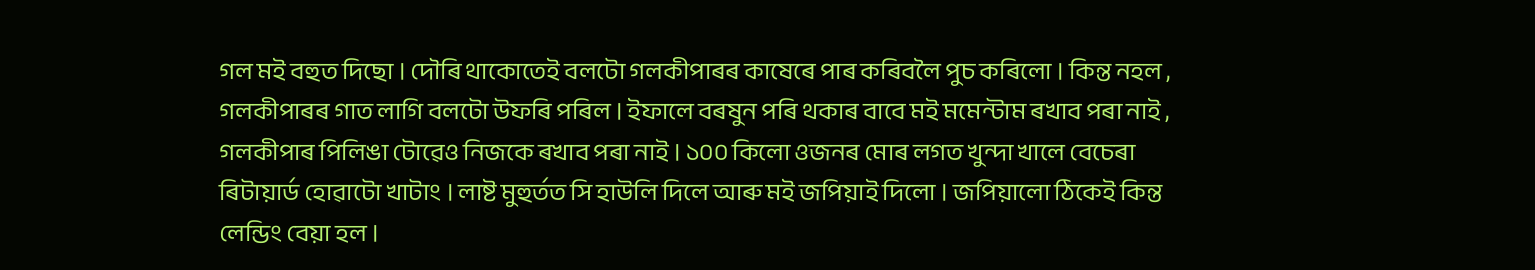গল মই বহুত দিছো । দৌৰি থাকোতেই বলটো গলকীপাৰৰ কাষেৰে পাৰ কৰিবলৈ পুচ কৰিলো । কিন্ত নহল , গলকীপাৰৰ গাত লাগি বলটো উফৰি পৰিল । ইফালে বৰষুন পৰি থকাৰ বাবে মই মমেন্টাম ৰখাব পৰা নাই , গলকীপাৰ পিলিঙা টোৱেও নিজকে ৰখাব পৰা নাই । ১০০ কিলো ওজনৰ মোৰ লগত খুন্দা খালে বেচেৰা ৰিটায়াৰ্ড হোৱাটো খাটাং । লাষ্ট মুহুৰ্তত সি হাউলি দিলে আৰু মই জপিয়াই দিলো । জপিয়ালো ঠিকেই কিন্ত লেন্ডিং বেয়া হল ।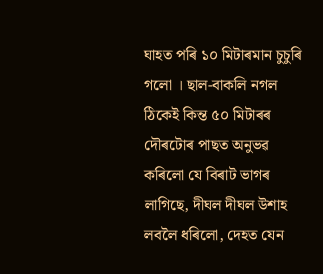ঘাহত পৰি ১০ মিটাৰমান চুচুৰি গলো । ছাল-বাকলি নগল ঠিকেই কিন্ত ৫০ মিটাৰৰ দৌৰটোৰ পাছত অনুভৱ কৰিলো যে বিৰাট ভাগৰ লাগিছে, দীঘল দীঘল উশাহ লবলৈ ধৰিলো, দেহত যেন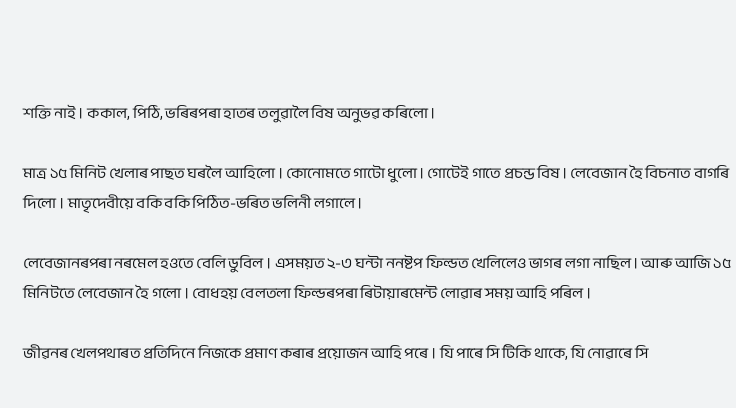শক্তি নাই । ককাল, পিঠি, ভৰিৰপৰা হাতৰ তলুৱালৈ বিষ অনুভৱ কৰিলো ।

মাত্ৰ ১৫ মিনিট খেলাৰ পাছত ঘৰলৈ আহিলো । কোনোমতে গাটো ধুলো । গোটেই গাতে প্ৰচন্ড বিষ । লেবেজান হৈ বিচনাত বাগৰি দিলো । মাতৃদেবীয়ে বকি বকি পিঠিত-ভৰিত ভলিনী লগালে ।

লেবেজানৰপৰা নৰমেল হওতে বেলি ডুবিল । এসময়ত ২-৩ ঘন্টা ননষ্টপ ফিল্ডত খেলিলেও ভাগৰ লগা নাছিল । আৰু আজি ১৫ মিনিটতে লেবেজান হৈ গলো । বোধহয় বেলতলা ফিল্ডৰপৰা ৰিটায়াৰমেন্ট লোৱাৰ সময় আহি পৰিল ।

জীৱনৰ খেলপথাৰত প্ৰতিদিনে নিজকে প্ৰমাণ কৰাৰ প্ৰয়োজন আহি পৰে । যি পাৰে সি টিকি থাকে, যি নোৱাৰে সি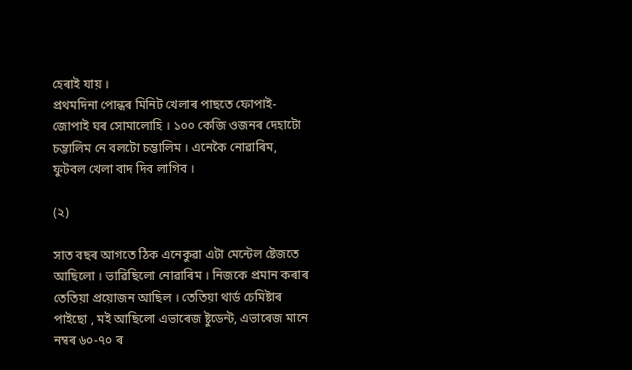হেৰাই যায় ।
প্ৰথমদিনা পোন্ধৰ মিনিট খেলাৰ পাছতে ফোপাই-জোপাই ঘৰ সোমালোহি । ১০০ কেজি ওজনৰ দেহাটো চম্ভালিম নে বলটো চম্ভালিম । এনেকৈ নোৱাৰিম, ফুটবল খেলা বাদ দিব লাগিব ।

(২)

সাত বছৰ আগতে ঠিক এনেকুৱা এটা মেন্টেল ষ্টেজতে আছিলো । ভাৱিছিলো নোৱাৰিম । নিজকে প্ৰমান কৰাৰ তেতিয়া প্ৰয়োজন আছিল । তেতিয়া থাৰ্ড চেমিষ্টাৰ পাইছো , মই আছিলো এভাৰেজ ষ্টুডেন্ট, এভাৰেজ মানে নম্বৰ ৬০-৭০ ৰ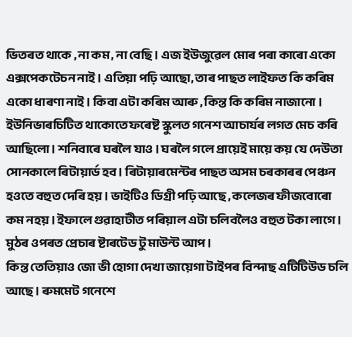ভিতৰত থাকে , না কম , না বেছি । এজ ইউজুৱেল মোৰ পৰা কাৰো একো এক্সপেকটেচন নাই । এতিয়া পঢ়ি আছো, তাৰ পাছত লাইফত কি কৰিম একো ধাৰণা নাই । কিবা এটা কৰিম আৰু , কিন্ত কি কৰিম নাজানো ।
ইউনিভাৰচিটিত থাকোতে ফৰেষ্ট স্কুলত গনেশ আচাৰ্যৰ লগত মেচ কৰি আছিলো । শনিবাৰে ঘৰলৈ যাও । ঘৰলৈ গলে প্ৰায়েই মায়ে কয় যে দেউতা সোনকালে ৰিটায়াৰ্ড হব । ৰিটায়াৰমেন্টৰ পাছত অসম চৰকাৰৰ পেঞ্চন হওতে বহুত দেৰি হয় । ভাইটিও ডিগ্ৰী পঢ়ি আছে , কলেজৰ ফীজবোৰো কম নহয় । ইফালে গুৱাহাটীত পৰিয়াল এটা চলিবলৈও বহুত টকা লাগে । মুঠৰ ওপৰত প্ৰেচাৰ ষ্টাৰটেড টু মাউন্ট আপ ।
কিন্ত তেতিয়াও জো ভী হোগা দেখা জায়েগা টাইপৰ বিন্দাছ এটিটিউড চলি আছে । ৰুমমেট গনেশে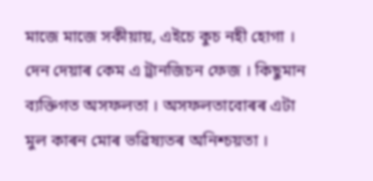মাজে মাজে সকীয়ায়, এইচে কুচ নহী হোগা ।
দেন দেয়াৰ কেম এ ট্ৰানজিচন ফেজ । কিছুমান ব্যক্তিগত অসফলতা । অসফলতাবোৰৰ এটা মুল কাৰন মোৰ ভৱিষ্যতৰ অনিশ্চয়তা ।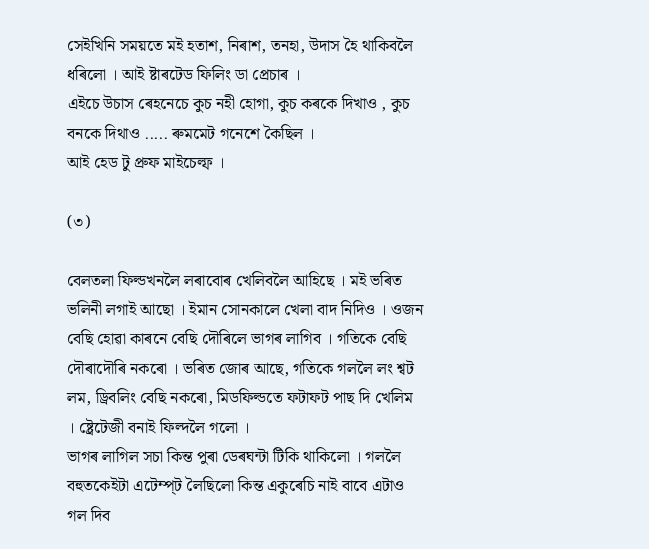সেইখিনি সময়তে মই হতাশ, নিৰাশ, তনহা, উদাস হৈ থাকিবলৈ ধৰিলো । আই ষ্টাৰটেড ফিলিং ডা প্ৰেচাৰ ।
এইচে উচাস ৰেহনেচে কুচ নহী হোগা, কুচ কৰকে দিখাও , কুচ বনকে দিথাও ..... ৰুমমেট গনেশে কৈছিল ।
আই হেড টু প্ৰুফ মাইচেল্ফ ।

(৩)

বেলতলা ফিল্ডখনলৈ লৰাবোৰ খেলিবলৈ আহিছে । মই ভৰিত ভলিনী লগাই আছো । ইমান সোনকালে খেলা বাদ নিদিও । ওজন বেছি হোৱা কাৰনে বেছি দৌৰিলে ভাগৰ লাগিব । গতিকে বেছি দৌৰাদৌৰি নকৰো । ভৰিত জোৰ আছে, গতিকে গললৈ লং শ্বট লম, ড্ৰিবলিং বেছি নকৰো, মিডফিল্ডতে ফটাফট পাছ দি খেলিম । ষ্ট্ৰেটেজী বনাই ফিল্দলৈ গলো ।
ভাগৰ লাগিল সচা কিন্ত পুৰা ডেৰঘন্টা টিকি থাকিলো । গললৈ বহুতকেইটা এটেম্প্ট লৈছিলো কিন্ত একুৰেচি নাই বাবে এটাও গল দিব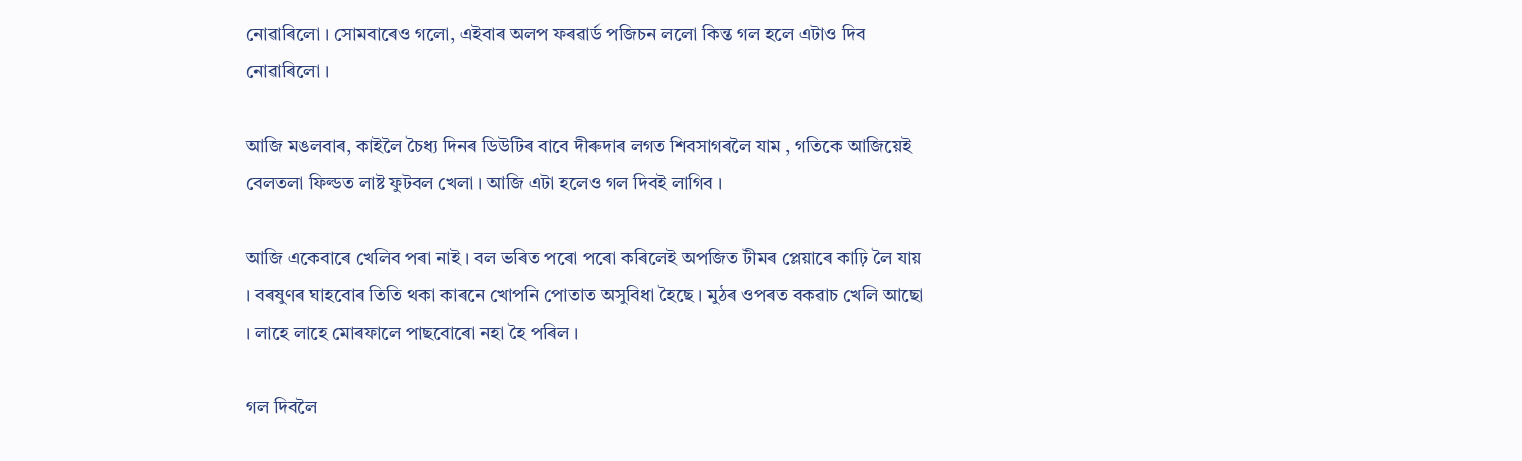নোৱাৰিলো । সোমবাৰেও গলো, এইবাৰ অলপ ফৰৱাৰ্ড পজিচন ললো কিন্ত গল হলে এটাও দিব নোৱাৰিলো ।

আজি মঙলবাৰ, কাইলৈ চৈধ্য দিনৰ ডিউটিৰ বাবে দীৰুদাৰ লগত শিবসাগৰলৈ যাম , গতিকে আজিয়েই বেলতলা ফিল্ডত লাষ্ট ফুটবল খেলা । আজি এটা হলেও গল দিবই লাগিব ।

আজি একেবাৰে খেলিব পৰা নাই । বল ভৰিত পৰো পৰো কৰিলেই অপজিত টীমৰ প্লেয়াৰে কাঢ়ি লৈ যায় । বৰষুণৰ ঘাহবোৰ তিতি থকা কাৰনে খোপনি পোতাত অসুবিধা হৈছে । মুঠৰ ওপৰত বকৱাচ খেলি আছো । লাহে লাহে মোৰফালে পাছবোৰো নহা হৈ পৰিল ।

গল দিবলৈ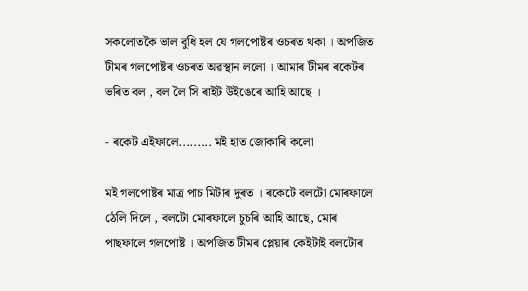সকলোতকৈ ভাল বুধি হল যে গলপোষ্টৰ ওচৰত থকা । অপজিত টীমৰ গলপোষ্টৰ ওচৰত অৱস্থান ললো । আমাৰ টীমৰ ৰকেটৰ ভৰিত বল , বল লৈ সি ৰাইট উইঙেৰে আহি আছে ।

- ৰকেট এইফালে......... মই হাত জোকাৰি কলো

মই গলপোষ্টৰ মাত্ৰ পাচ মিটাৰ দুৰত । ৰকেটে বলটো মোৰফালে ঠেলি দিলে , বলটো মোৰফালে চুচৰি আহি আছে, মোৰ পাছফালে গলপোষ্ট । অপজিত টীমৰ প্লেয়াৰ কেইটাই বলটোৰ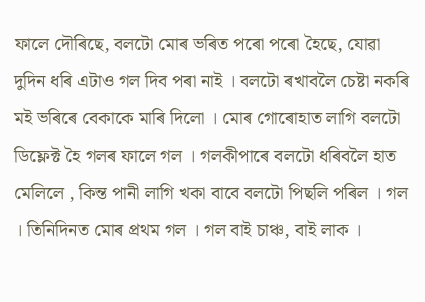ফালে দৌৰিছে, বলটো মোৰ ভৰিত পৰো পৰো হৈছে, যোৱা দুদিন ধৰি এটাও গল দিব পৰা নাই । বলটো ৰখাবলৈ চেষ্টা নকৰি মই ভৰিৰে বেকাকে মাৰি দিলো । মোৰ গোৰোহাত লাগি বলটো ডিফ্লেক্ট হৈ গলৰ ফালে গল । গলকীপাৰে বলটো ধৰিবলৈ হাত মেলিলে , কিন্ত পানী লাগি খকা বাবে বলটো পিছলি পৰিল । গল । তিনিদিনত মোৰ প্ৰথম গল । গল বাই চাঞ্চ, বাই লাক ।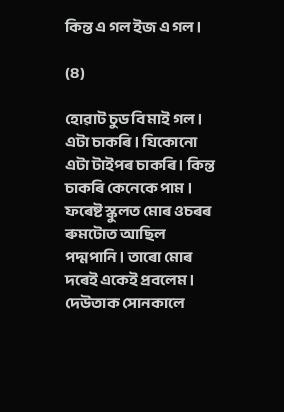কিন্ত এ গল ইজ এ গল ।

(৪)

হোৱাট চুড বি মাই গল । এটা চাকৰি । যিকোনো এটা টাইপৰ চাকৰি । কিন্ত চাকৰি কেনেকে পাম । ফৰেষ্ট স্কুলত মোৰ ওচৰৰ ৰুমটোত আছিল পদ্মপানি । তাৰো মোৰ দৰেই একেই প্ৰবলেম । দেউতাক সোনকালে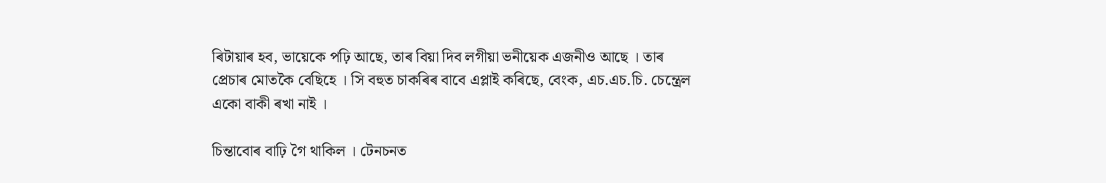ৰিটায়াৰ হব, ভায়েকে পঢ়ি আছে, তাৰ বিয়া দিব লগীয়া ভনীয়েক এজনীও আছে । তাৰ প্ৰেচাৰ মোতকৈ বেছিহে । সি বহুত চাকৰিৰ বাবে এপ্লাই কৰিছে, বেংক, এচ.এচ.চি. চেন্ত্ৰেল একো বাকী ৰখা নাই ।

চিন্তাবোৰ বাঢ়ি গৈ থাকিল । টেনচনত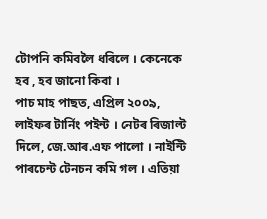টোপনি কমিবলৈ ধৰিলে । কেনেকে হব , হব জানো কিবা ।
পাচ মাহ পাছত, এপ্ৰিল ২০০৯, লাইফৰ টাৰ্নিং পইন্ট । নেটৰ ৰিজাল্ট দিলে, জে.আৰ.এফ পালো । নাইন্টি পাৰচেন্ট টেনচন কমি গল । এতিয়া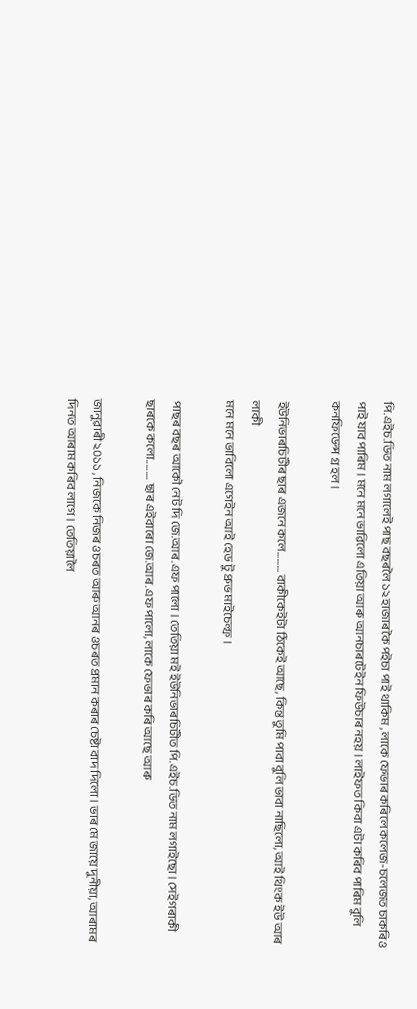পি.এইচ.ডিত নাম লগালেই পাছ বছৰলৈ ১২ হাজাৰকৈ পইচা পাই থাকিম , লাকে ফেভাৰ কৰিলে কলেজ-চলেজত চাকৰিও পাই যাব পাৰিম । মনে মনে ভাৱিলো এতিয়া আৰু আনচাৰটেইন ফিউচাৰ নহয় । লাইফত কিবা এটা কৰিব পাৰিম বুলি কনফিডেন্স গ্ৰ হল ।

ইউনিভাৰচিটীৰ ছাৰ এজনে কলে......... বাকীকেইটা ঠিকেই আছে, কিন্ত তুমি পাবা বুলি ভাবা নাছিলো, আই থিংক ইউ আৰ লাকী
মনে মনে ভাবিলো এগেইন আই হেড টু প্ৰুভ মাইচেল্ফ ।

পাছৰ বছৰ আকৌ নেট দি জে.আৰ.এফ পালো । তেতিয়া মই ইউনিভাৰচিটীত পি.এইচ.ডিত নাম লগাইছো । সেইগৰাকী ছাৰকে কলো......... ছাৰ এইবাৰো জে.আৰ.এফ পালো, লাকে ফেভাৰ কৰি আছে আৰু

জানুৱাৰী ২০১১ , নিজকে নিজৰ ওচৰত আৰু আনৰ ওচৰত প্ৰমান কৰাৰ চেষ্টা বাদ দিলো । ভাৰ মে জায়ে দুনীয়া, আৰামৰ দিনত আৰাম কৰিব লাগে । তেতিয়ালৈ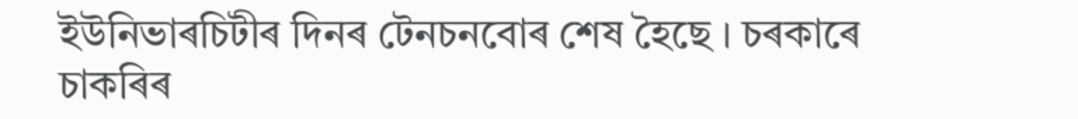ইউনিভাৰচিটীৰ দিনৰ টেনচনবোৰ শেষ হৈছে । চৰকাৰে চাকৰিৰ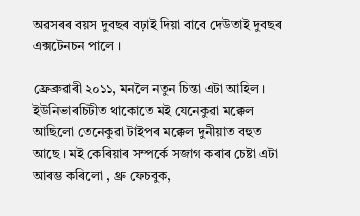অৱসৰৰ বয়স দুবছৰ বঢ়াই দিয়া বাবে দেউতাই দুবছৰ এক্সটেনচন পালে ।

ফ্ৰেব্ৰুৱাৰী ২০১১, মনলৈ নতুন চিন্তা এটা আহিল । ইউনিভাৰচিটীত থাকোতে মই যেনেকুৱা মক্কেল আছিলো তেনেকুৱা টাইপৰ মক্কেল দুনীয়াত বহুত আছে । মই কেৰিয়াৰ সম্পৰ্কে সজাগ কৰাৰ চেষ্টা এটা আৰম্ভ কৰিলো , থ্ৰু ফেচবুক,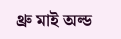থ্ৰু মাই অল্ড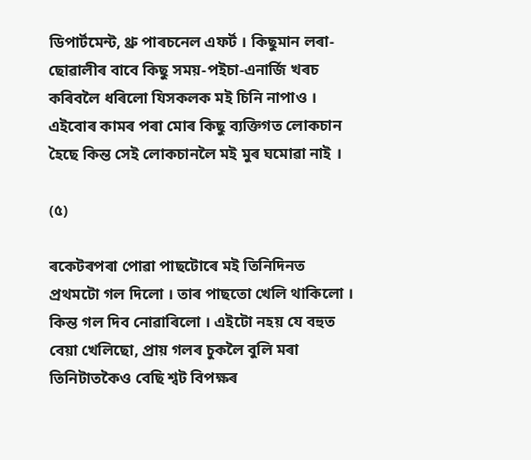ডিপাৰ্টমেন্ট, থ্ৰু পাৰচনেল এফৰ্ট । কিছুমান লৰা-ছোৱালীৰ বাবে কিছু সময়-পইচা-এনাৰ্জি খৰচ কৰিবলৈ ধৰিলো যিসকলক মই চিনি নাপাও । এইবোৰ কামৰ পৰা মোৰ কিছু ব্যক্তিগত লোকচান হৈছে কিন্ত সেই লোকচানলৈ মই মুৰ ঘমোৱা নাই ।

(৫)

ৰকেটৰপৰা পোৱা পাছটোৰে মই তিনিদিনত প্ৰথমটো গল দিলো । তাৰ পাছতো খেলি থাকিলো । কিন্ত গল দিব নোৱাৰিলো । এইটো নহয় যে বহুত বেয়া খেলিছো, প্ৰায় গলৰ চুকলৈ বুলি মৰা তিনিটাতকৈও বেছি শ্বট বিপক্ষৰ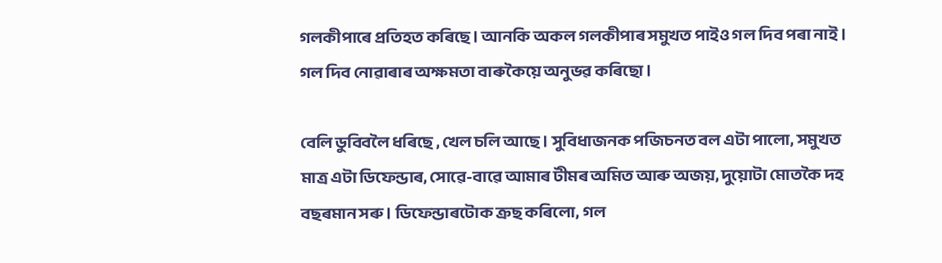গলকীপাৰে প্ৰতিহত কৰিছে । আনকি অকল গলকীপাৰ সমুখত পাইও গল দিব পৰা নাই । গল দিব নোৱাৰাৰ অক্ষমতা বাৰুকৈয়ে অনুভৱ কৰিছো ।

বেলি ডুবিবলৈ ধৰিছে , খেল চলি আছে । সুবিধাজনক পজিচনত বল এটা পালো, সমুখত মাত্ৰ এটা ডিফেন্ডাৰ, সোৱে-বাৱে আমাৰ টীমৰ অমিত আৰু অজয়, দুয়োটা মোতকৈ দহ বছৰমান সৰু । ডিফেন্ডাৰটোক ক্ৰছ কৰিলো, গল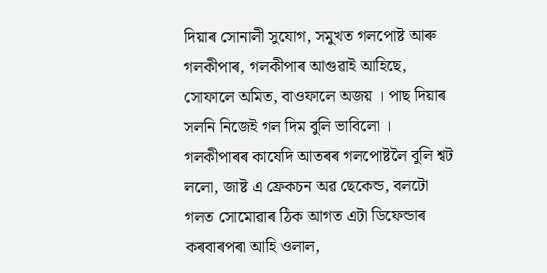দিয়াৰ সোনালী সুযোগ, সমুখত গলপোষ্ট আৰু গলকীপাৰ, গলকীপাৰ আগুৱাই আহিছে, সোফালে অমিত, বাওফালে অজয় । পাছ দিয়াৰ সলনি নিজেই গল দিম বুলি ভাবিলো । গলকীপাৰৰ কাষেদি আতৰৰ গলপোষ্টলৈ বুলি শ্বট ললো, জাষ্ট এ ফ্ৰেকচন অৱ ছেকেন্ড, বলটো গলত সোমোৱাৰ ঠিক আগত এটা ডিফেন্ডাৰ কৰবাৰপৰা আহি ওলাল,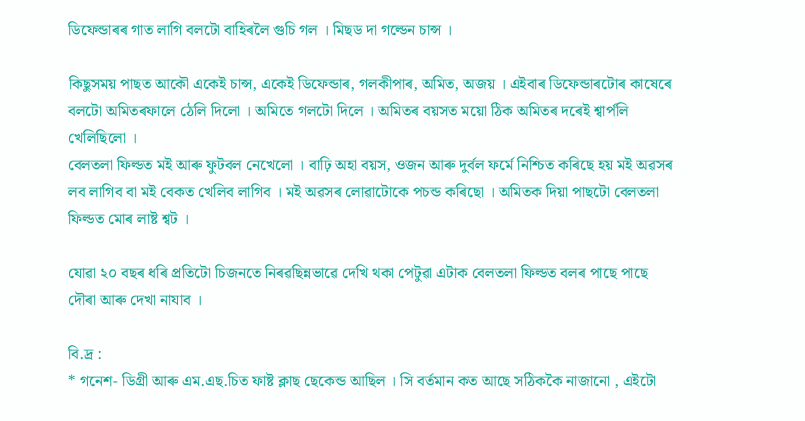ডিফেন্ডাৰৰ গাত লাগি বলটো বাহিৰলৈ গুচি গল । মিছড দা গল্ডেন চান্স ।

কিছুসময় পাছত আকৌ একেই চান্স, একেই ডিফেন্ডাৰ, গলকীপাৰ, অমিত, অজয় । এইবাৰ ডিফেন্ডাৰটোৰ কাষেৰে বলটো অমিতৰফালে ঠেলি দিলো । অমিতে গলটো দিলে । অমিতৰ বয়সত ময়ো ঠিক অমিতৰ দৰেই শ্বাৰ্পলি খেলিছিলো ।
বেলতলা ফিল্ডত মই আৰু ফুটবল নেখেলো । বাঢ়ি অহা বয়স, ওজন আৰু দুৰ্বল ফৰ্মে নিশ্চিত কৰিছে হয় মই অৱসৰ লব লাগিব বা মই বেকত খেলিব লাগিব । মই অৱসৰ লোৱাটোকে পচন্ড কৰিছো । অমিতক দিয়া পাছটো বেলতলা ফিল্ডত মোৰ লাষ্ট শ্বট ।

যোৱা ২০ বছৰ ধৰি প্ৰতিটো চিজনতে নিৰৱছিন্নভাৱে দেখি থকা পেটুৱা এটাক বেলতলা ফিল্ডত বলৰ পাছে পাছে দৌৰা আৰু দেখা নাযাব ।

বি.দ্ৰ :
* গনেশ- ডিগ্ৰী আৰু এম.এছ.চিত ফাষ্ট ক্লাছ ছেকেন্ড আছিল । সি বৰ্তমান কত আছে সঠিককৈ নাজানো , এইটো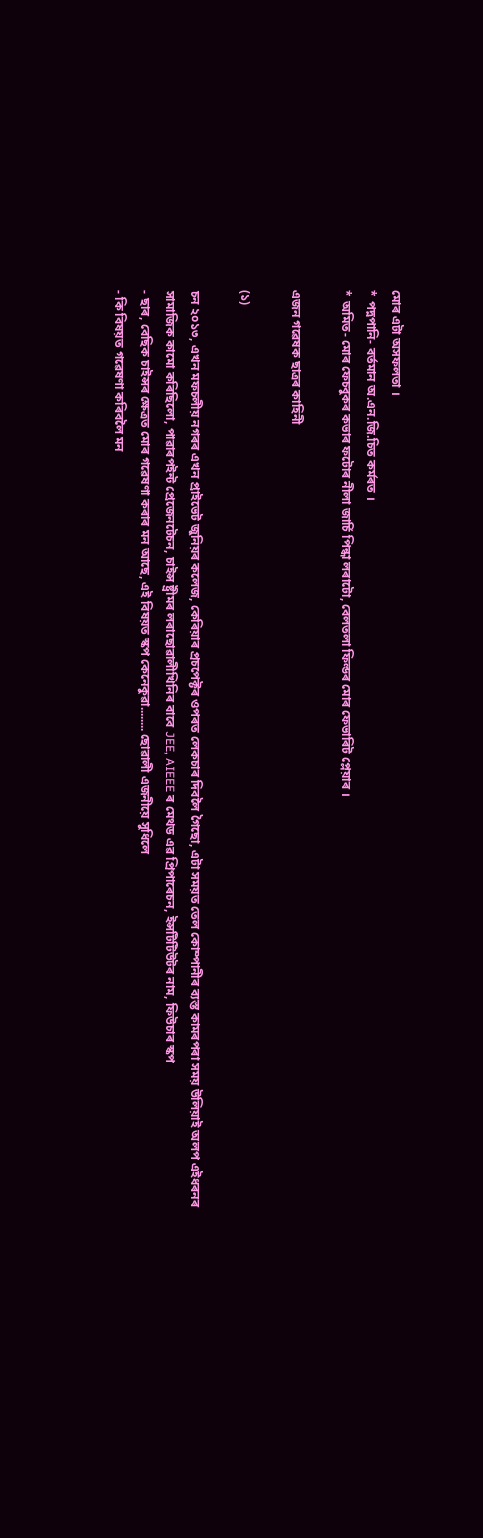মোৰ এটা অসফলতা ।
* পদ্নপানি- বৰ্তমান অ.এন.জি.চিত কৰ্মৰত ।
* অমিত- মোৰ ফেচবুকৰ কভাৰ ফটোৰ নীলা জাৰ্চি পিন্ধা লৰাটো, বেলতলা ফিল্ডৰ মোৰ ফেভাৰিট প্লেয়াৰ ।

এজন গৱেষক ছাত্ৰৰ কাহিনী

(১)

চন ২০১৩, এখন মফচলীয় নগৰৰ এখন প্ৰাইভেট জুনিয়ৰ কলেজ, কেৰিয়াৰ প্ৰচপেক্টৰ ওপৰত লেকচাৰ দিবলৈ গৈছো, এটা সময়ত তেল কোম্পানীৰ ব্যস্ত কামৰপৰা সময় উলিয়াই অলপ এইধৰনৰ সামাজিক কামো কৰিছিলো, পাৱাৰপইন্ট প্ৰেজেনটেচন, চাইন্স ষ্ট্ৰীমৰ লৰাছোৱালীখিনিৰ বাবে JEE, AIEEE ৰ মেথড এৱ প্ৰিপাৰেচন, ইন্সটিটিউটৰ নাম, ফিউচাৰ স্কপ
- ছাৰ, বেছিক চাইন্সৰ ক্ষেত্ৰত মোৰ গৱেষণা কৰাৰ মন আছে, এই বিষয়ত স্কপ কেনেকুৱা........ ছোৱালী এজনীয়ে সুধিলে
- কি বিষয়ত গৱেষণা কৰিবলৈ মন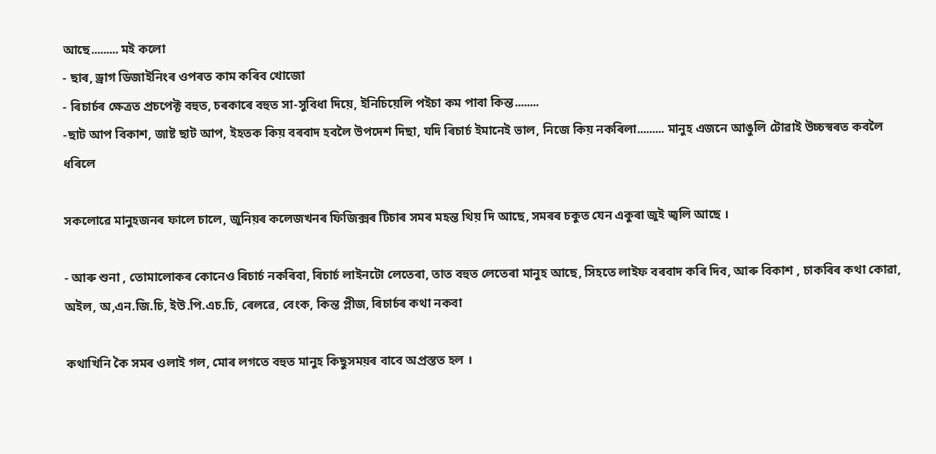আছে......... মই কলো
- ছাৰ, ড্ৰাগ ডিজাইনিংৰ ওপৰত কাম কৰিব খোজো
- ৰিচাৰ্চৰ ক্ষেত্ৰত প্ৰচপেক্ট বহুত, চৰকাৰে বহুত সা-সুবিধা দিয়ে, ইনিচিয়েলি পইচা কম পাবা কিন্ত........
-ছাট আপ বিকাশ, জাষ্ট ছাট আপ, ইহতক কিয় বৰবাদ হবলৈ উপদেশ দিছা, যদি ৰিচাৰ্চ ইমানেই ভাল, নিজে কিয় নকৰিলা......... মানুহ এজনে আঙুলি টোৱাই উচ্চস্বৰত কবলৈ ধৰিলে

সকলোৱে মানুহজনৰ ফালে চালে, জুনিয়ৰ কলেজখনৰ ফিজিক্সৰ টিচাৰ সমৰ মহন্ত থিয় দি আছে, সমৰৰ চকুত যেন একুৰা জুই জ্বলি আছে ।

- আৰু শুনা , তোমালোকৰ কোনেও ৰিচাৰ্চ নকৰিবা, ৰিচাৰ্চ লাইনটো লেতেৰা, তাত বহুত লেতেৰা মানুহ আছে, সিহতে লাইফ বৰবাদ কৰি দিব, আৰু বিকাশ , চাকৰিৰ কথা কোৱা, অইল, অ,এন.জি.চি, ইউ.পি.এচ.চি, ৰেলৱে, বেংক, কিন্ত প্লীজ, ৰিচাৰ্চৰ কথা নকবা

কথাখিনি কৈ সমৰ ওলাই গল, মোৰ লগতে বহুত মানুহ কিছুসময়ৰ বাবে অপ্ৰস্তত হল ।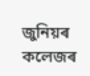জুনিয়ৰ কলেজৰ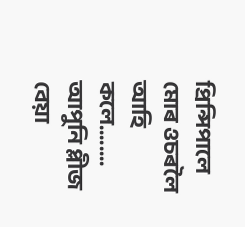প্ৰিন্সিপালে মোৰ ওচৰলৈ আহি কলে........ আপুনি প্লীজ বেয়া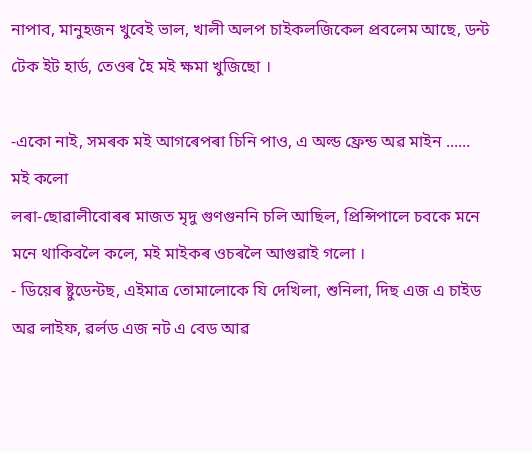নাপাব, মানুহজন খুবেই ভাল, খালী অলপ চাইকলজিকেল প্ৰবলেম আছে, ডন্ট টেক ইট হাৰ্ড, তেওৰ হৈ মই ক্ষমা খুজিছো ।

-একো নাই, সমৰক মই আগৰেপৰা চিনি পাও, এ অল্ড ফ্ৰেন্ড অৱ মাইন ...... মই কলো
লৰা-ছোৱালীবোৰৰ মাজত মৃদু গুণগুননি চলি আছিল, প্ৰিন্সিপালে চবকে মনে মনে থাকিবলৈ কলে, মই মাইকৰ ওচৰলৈ আগুৱাই গলো ।
- ডিয়েৰ ষ্টুডেন্টছ, এইমাত্ৰ তোমালোকে যি দেখিলা, শুনিলা, দিছ এজ এ চাইড অৱ লাইফ, ৱৰ্লড এজ নট এ বেড আৱ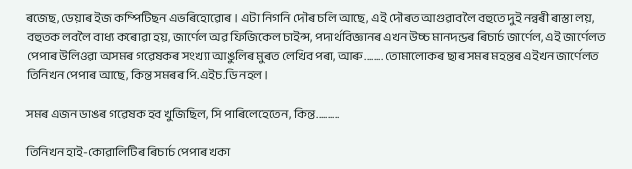ৰজেছ, ডেয়াৰ ইজ কম্পিটিছন এভৰিহোৱোৰ । এটা নিগনি দৌৰ চলি আছে, এই দৌৰত আগুৱাবলৈ বহুতে দুই নন্বৰী ৰাস্তা লয়, বহুতক লবলৈ বাধ্য কৰোৱা হয়, জাৰ্ণেল অৱ ফিজিকেল চাইন্স, পদাৰ্থবিজ্ঞানৰ এখন উচ্চ মানদন্ডৰ ৰিচাৰ্চ জাৰ্ণেল, এই জাৰ্ণেলত পেপাৰ উলিওৱা অসমৰ গৱেষকৰ সংখ্যা আঙুলিৰ মুৰত লেখিব পৰা, আৰু ........ তোমালোকৰ ছাৰ সমৰ মহন্তৰ এইখন জাৰ্ণেলত তিনিখন পেপাৰ আছে, কিন্ত সমৰৰ পি.এইচ.ডি নহল ।

সমৰ এজন ডাঙৰ গৱেষক হব খুজিছিল, সি পাৰিলেহেতেন, কিন্ত..........

তিনিখন হাই-কোৱালিটিৰ ৰিচাৰ্চ পেপাৰ খকা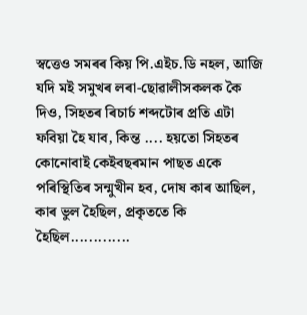স্বত্তেও সমৰৰ কিয় পি.এইচ.ডি নহল, আজি যদি মই সমুখৰ লৰা-ছোৱালীসকলক কৈ দিও, সিহতৰ ৰিচাৰ্চ শব্দটোৰ প্ৰতি এটা ফবিয়া হৈ যাব, কিন্ত .... হয়তো সিহতৰ কোনোবাই কেইবছৰমান পাছত একে পৰিস্থিতিৰ সন্মুখীন হব, দোষ কাৰ আছিল, কাৰ ভুল হৈছিল, প্ৰকৃততে কি হৈছিল.............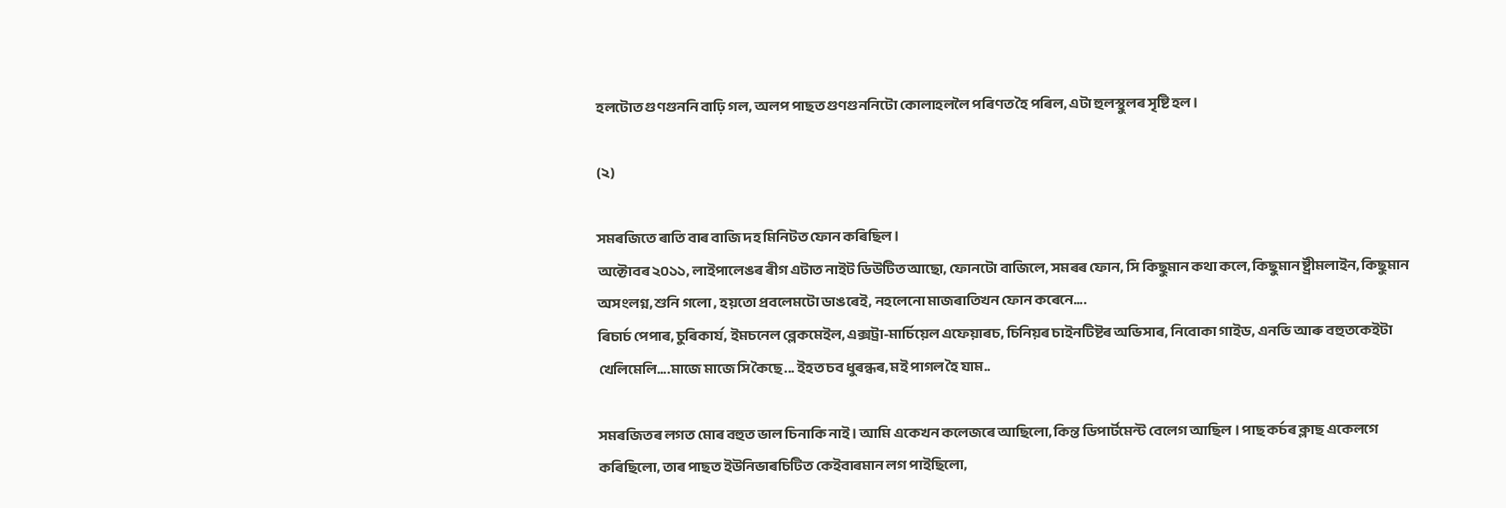হলটোত গুণগুননি বাঢ়ি গল, অলপ পাছত গুণগুননিটো কোলাহললৈ পৰিণত হৈ পৰিল, এটা হুলস্থুলৰ সৃষ্টি হল ।

(২)

সমৰজিতে ৰাতি বাৰ বাজি দহ মিনিটত ফোন কৰিছিল ।
অক্টোবৰ ২০১১, লাইপালেঙৰ ৰীগ এটাত নাইট ডিউটিত আছো, ফোনটো বাজিলে, সমৰৰ ফোন, সি কিছুমান কথা কলে, কিছুমান ষ্ট্ৰীমলাইন, কিছুমান অসংলগ্ন, শুনি গলো , হয়তো প্ৰবলেমটো ডাঙৰেই, নহলেনো মাজৰাতিখন ফোন কৰেনে....
ৰিচাৰ্চ পেপাৰ, চুৰিকাৰ্য, ইমচনেল ব্লেকমেইল, এক্সট্ৰা-মাৰ্চিয়েল এফেয়াৰচ, চিনিয়ৰ চাইনটিষ্টৰ অভিসাৰ, নিবোকা গাইড, এনভি আৰু বহুতকেইটা খেলিমেলি....মাজে মাজে সি কৈছে... ইহত চব ধুৰন্ধৰ, মই পাগল হৈ যাম..

সমৰজিতৰ লগত মোৰ বহুত ভাল চিনাকি নাই । আমি একেখন কলেজৰে আছিলো, কিন্ত ডিপাৰ্টমেন্ট বেলেগ আছিল । পাছ কৰ্চৰ ক্লাছ একেলগে কৰিছিলো, তাৰ পাছত ইউনিভাৰচিটিত কেইবাৰমান লগ পাইছিলো,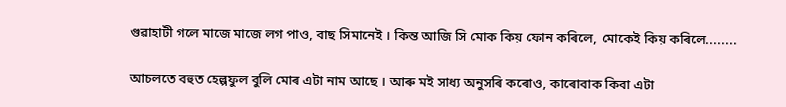গুৱাহাটী গলে মাজে মাজে লগ পাও, বাছ সিমানেই । কিন্ত আজি সি মোক কিয় ফোন কৰিলে, মোকেই কিয় কৰিলে........

আচলতে বহুত হেল্পফুল বুলি মোৰ এটা নাম আছে । আৰু মই সাধ্য অনুসৰি কৰোও, কাৰোবাক কিবা এটা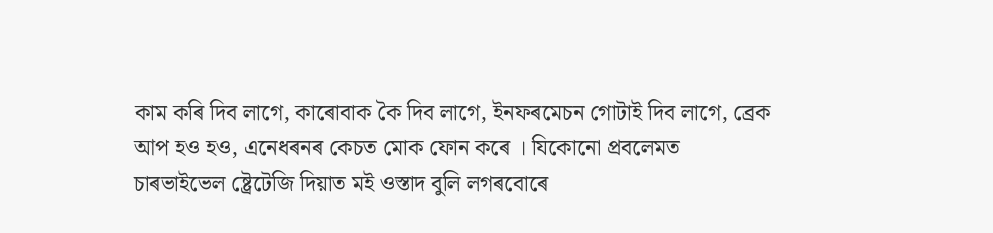কাম কৰি দিব লাগে, কাৰোবাক কৈ দিব লাগে, ইনফৰমেচন গোটাই দিব লাগে, ব্ৰেক আপ হও হও, এনেধৰনৰ কেচত মোক ফোন কৰে । যিকোনো প্ৰবলেমত চাৰভাইভেল ষ্ট্ৰেটেজি দিয়াত মই ওস্তাদ বুলি লগৰবোৰে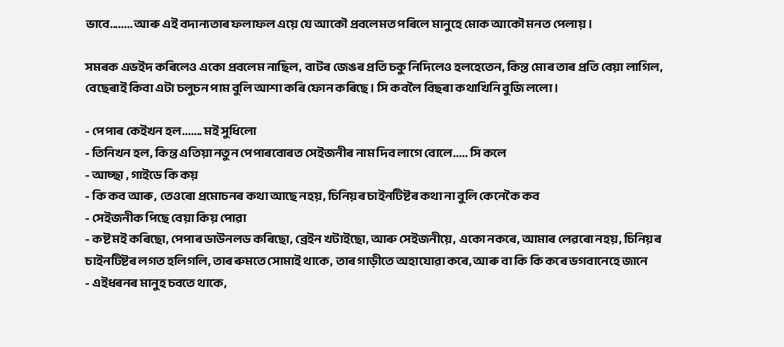ভাবে........ আৰু এই বদান্যতাৰ ফলাফল এয়ে যে আকৌ প্ৰবলেমত পৰিলে মানুহে মোক আকৌ মনত পেলায় ।

সমৰক এভইদ কৰিলেও একো প্ৰবলেম নাছিল, বাটৰ জেঙৰ প্ৰতি চকু নিদিলেও হলহেতেন, কিন্ত মোৰ তাৰ প্ৰতি বেয়া লাগিল, বেছেৰাই কিবা এটা চলুচন পাম বুলি আশা কৰি ফোন কৰিছে । সি কবলৈ বিছৰা কথাখিনি বুজি ললো ।

- পেপাৰ কেইখন হল....... মই সুধিলো
- তিনিখন হল, কিন্ত এতিয়া নতুন পেপাৰবোৰত সেইজনীৰ নাম দিব লাগে বোলে..... সি কলে
- আচ্ছা , গাইডে কি কয়
- কি কব আৰু, তেওৰো প্ৰমোচনৰ কথা আছে নহয়, চিনিয়ৰ চাইনটিষ্টৰ কথা না বুলি কেনেকৈ কব
- সেইজনীক পিছে বেয়া কিয় পোৱা
- কষ্ট মই কৰিছো, পেপাৰ ডাউনলড কৰিছো, ব্ৰেইন খটাইছো, আৰু সেইজনীয়ে, একো নকৰে, আমাৰ লেৱৰো নহয়, চিনিয়ৰ চাইনটিষ্টৰ লগত হলিগলি, তাৰ ৰুমতে সোমাই থাকে, তাৰ গাড়ীতে অহাযোৱা কৰে, আৰু বা কি কি কৰে ভগবানেহে জানে
- এইধৰনৰ মানুহ চবতে থাকে,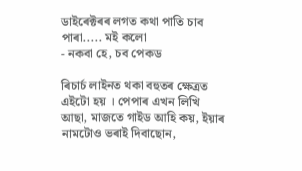ডাইৰেক্টৰৰ লগত কথা পাতি চাব পাৰা..... মই কলো
- নকবা হে, চব পেকড

ৰিচাৰ্চ লাইনত থকা বহুতৰ ক্ষেত্ৰত এইটো হয় । পেপাৰ এখন লিখি আছা, মাজতে গাইড আহি কয়, ইয়াৰ নামটোও ভৰাই দিবাছোন,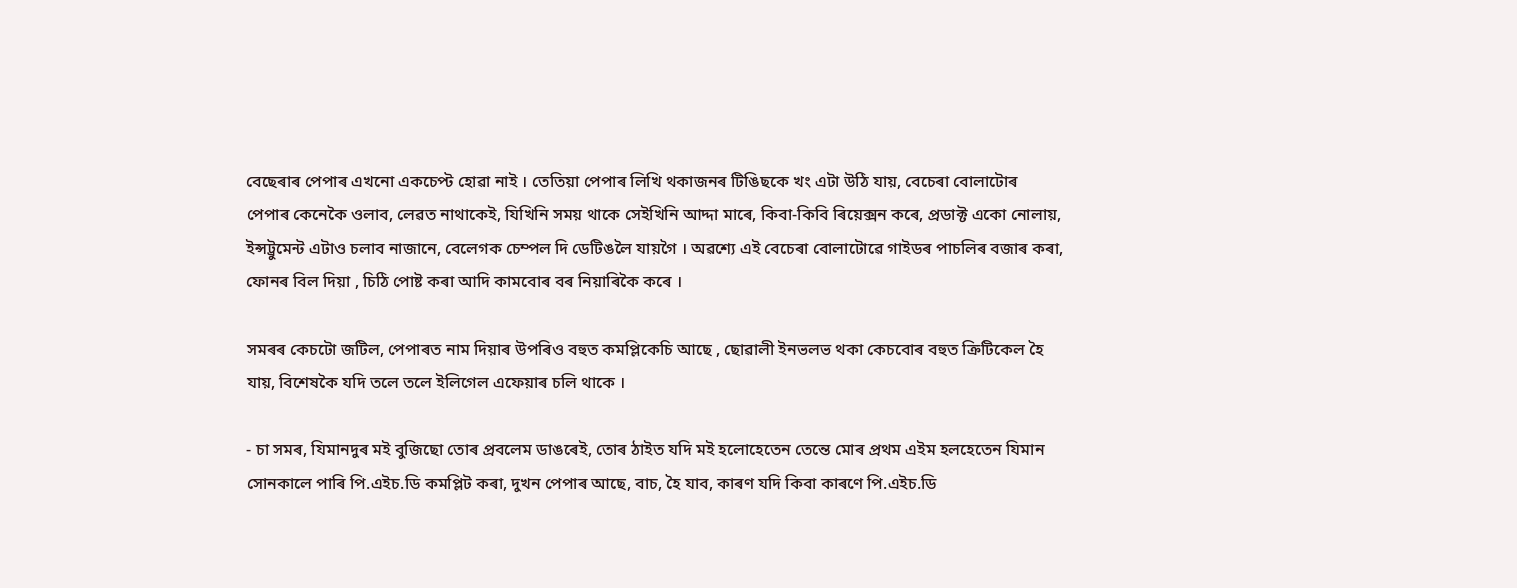বেছেৰাৰ পেপাৰ এখনো একচেপ্ট হোৱা নাই । তেতিয়া পেপাৰ লিখি থকাজনৰ টিঙিছকে খং এটা উঠি যায়, বেচেৰা বোলাটোৰ পেপাৰ কেনেকৈ ওলাব, লেৱত নাথাকেই, যিখিনি সময় থাকে সেইখিনি আদ্দা মাৰে, কিবা-কিবি ৰিয়েক্সন কৰে, প্ৰডাক্ট একো নোলায়, ইন্সট্ৰুমেন্ট এটাও চলাব নাজানে, বেলেগক চেম্পল দি ডেটিঙলৈ যায়গৈ । অৱশ্যে এই বেচেৰা বোলাটোৱে গাইডৰ পাচলিৰ বজাৰ কৰা, ফোনৰ বিল দিয়া , চিঠি পোষ্ট কৰা আদি কামবোৰ বৰ নিয়াৰিকৈ কৰে ।

সমৰৰ কেচটো জটিল, পেপাৰত নাম দিয়াৰ উপৰিও বহুত কমপ্লিকেচি আছে , ছোৱালী ইনভলভ থকা কেচবোৰ বহুত ক্ৰিটিকেল হৈ যায়, বিশেষকৈ যদি তলে তলে ইলিগেল এফেয়াৰ চলি থাকে ।

- চা সমৰ, যিমানদুৰ মই বুজিছো তোৰ প্ৰবলেম ডাঙৰেই, তোৰ ঠাইত যদি মই হলোহেতেন তেন্তে মোৰ প্ৰথম এইম হলহেতেন যিমান সোনকালে পাৰি পি.এইচ.ডি কমপ্লিট কৰা, দুখন পেপাৰ আছে, বাচ, হৈ যাব, কাৰণ যদি কিবা কাৰণে পি.এইচ.ডি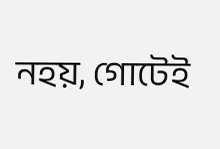নহয়, গোটেই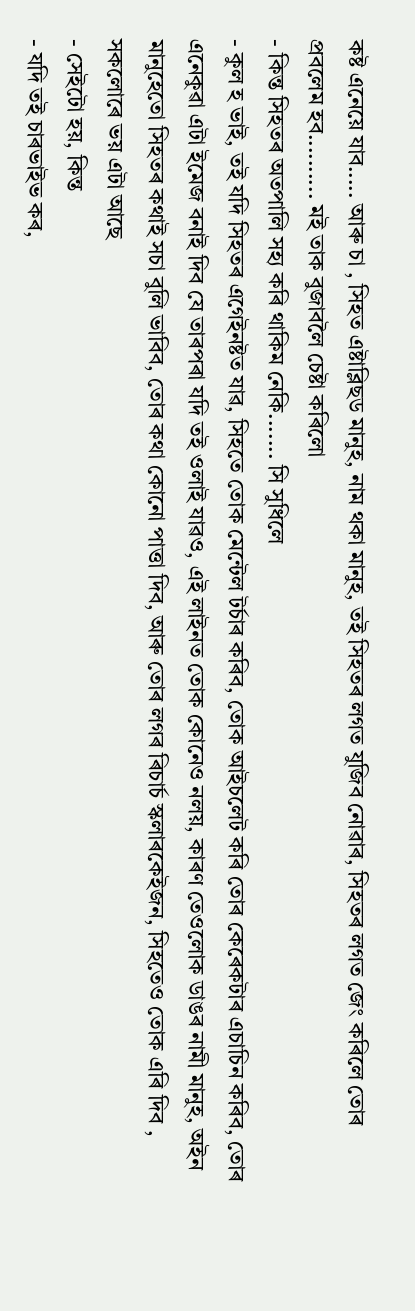কষ্ট এনেয়ে যাব..... আৰু চা , সিহত এষ্টাব্লিছড মানুহ, নাম থকা মানুহ, তই সিহতৰ লগত যুজিব নোৱাৰ, সিহতৰ লগত জেং কৰিলে তোৰ প্ৰবলেম হব.......... মই তাক বুজাবলৈ চেষ্টা কৰিলো
- কিন্ত সিহতৰ অতপালি সহ্য কৰি থাকিম নেকি....... সি সুধিলে
- কুল হ ভাই, তই যদি সিহতৰ এগেইনষ্টত যাৱ, সিহতে তোক মেন্টেল টৰ্চাৰ কৰিব, তোক আইচলেট কৰি তোৰ কেৰেকটাৰ এচাচিন কৰিব, তোৰ এনেকুৱা এটা ইমেজ বনাই দিব যে তাৰপৰা যদি তই ওলাই যাৱও, এই লাইনত তোক কোনেও নলয়, কাৰণ তেওলোক ডাঙৰ নামী মানুহ, অইন মানুহেতো সিহতৰ কথাই সচা বুলি ভাবিব, তোৰ কথা কোনো পাত্তা দিব, আৰু তোৰ লগৰ ৰিচাৰ্চ স্কলাৰকেইজন, সিহতেও তোক এৰি দিব , সকলোৰে ভয় এটা আছে
- সেইটো হয়, কিন্ত
- যদি তই চাৰভাইভ কৰ,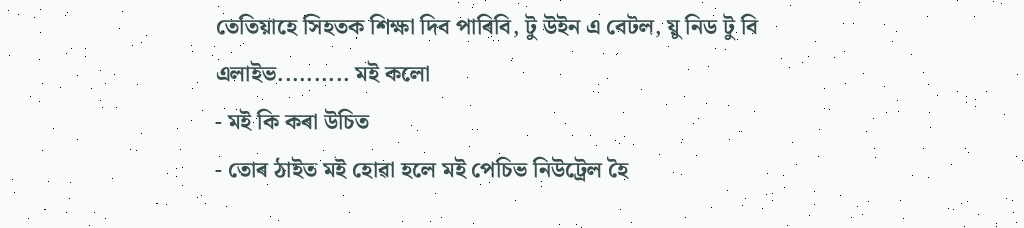তেতিয়াহে সিহতক শিক্ষা দিব পাৰিবি, টু উইন এ বেটল, য়ু নিড টু বি এলাইভ.......... মই কলো
- মই কি কৰা উচিত
- তোৰ ঠাইত মই হোৱা হলে মই পেচিভ নিউট্ৰেল হৈ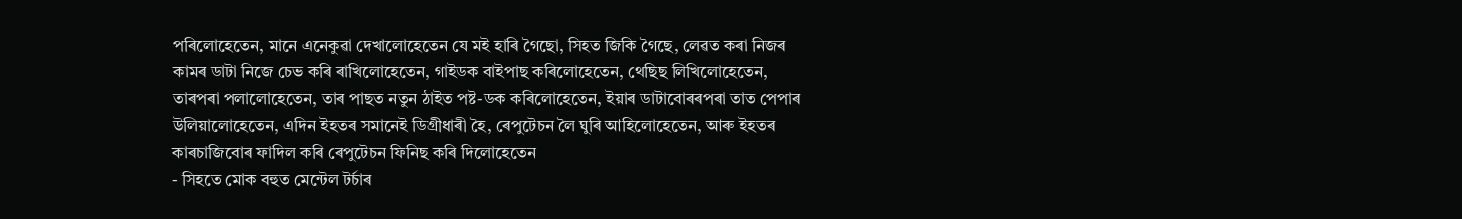পৰিলোহেতেন, মানে এনেকুৱা দেখালোহেতেন যে মই হাৰি গৈছো, সিহত জিকি গৈছে, লেৱত কৰা নিজৰ কামৰ ডাটা নিজে চেভ কৰি ৰাখিলোহেতেন, গাইডক বাইপাছ কৰিলোহেতেন, থেছিছ লিখিলোহেতেন, তাৰপৰা পলালোহেতেন, তাৰ পাছত নতুন ঠাইত পষ্ট-ডক কৰিলোহেতেন, ইয়াৰ ডাটাবোৰৰপৰা তাত পেপাৰ উলিয়ালোহেতেন, এদিন ইহতৰ সমানেই ডিগ্ৰীধাৰী হৈ, ৰেপুটেচন লৈ ঘুৰি আহিলোহেতেন, আৰু ইহতৰ কাৰচাজিবোৰ ফাদিল কৰি ৰেপুটেচন ফিনিছ কৰি দিলোহেতেন
- সিহতে মোক বহুত মেন্টেল টৰ্চাৰ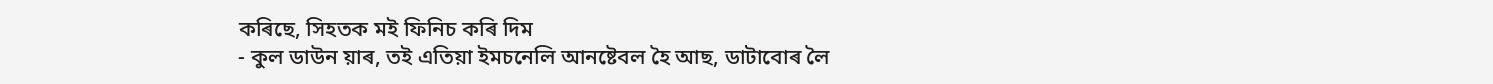কৰিছে, সিহতক মই ফিনিচ কৰি দিম
- কুল ডাউন য়াৰ, তই এতিয়া ইমচনেলি আনষ্টেবল হৈ আছ, ডাটাবোৰ লৈ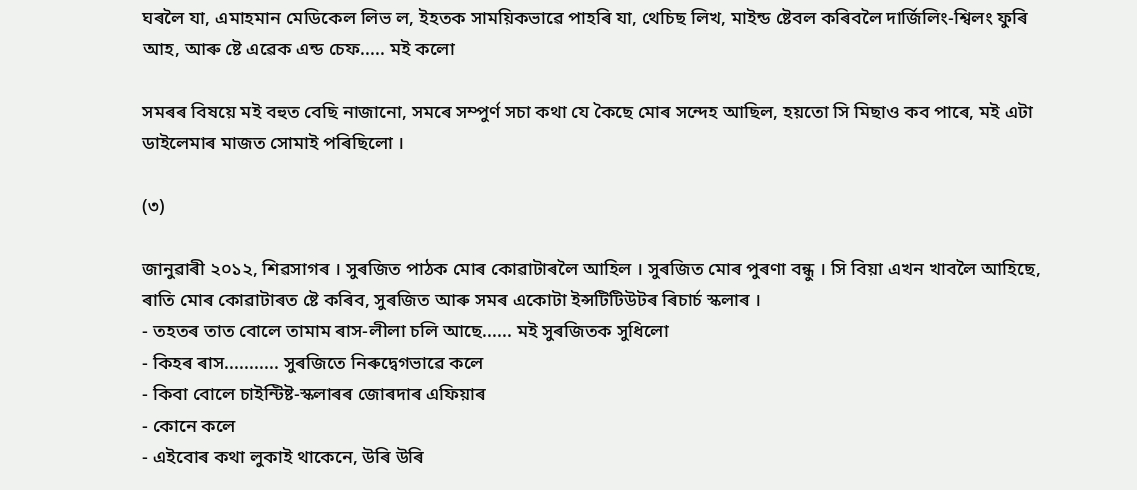ঘৰলৈ যা, এমাহমান মেডিকেল লিভ ল, ইহতক সাময়িকভাৱে পাহৰি যা, থেচিছ লিখ, মাইন্ড ষ্টেবল কৰিবলৈ দাৰ্জিলিং-শ্বিলং ফুৰি আহ, আৰু ষ্টে এৱেক এন্ড চেফ..... মই কলো

সমৰৰ বিষয়ে মই বহুত বেছি নাজানো, সমৰে সম্পুৰ্ণ সচা কথা যে কৈছে মোৰ সন্দেহ আছিল, হয়তো সি মিছাও কব পাৰে, মই এটা ডাইলেমাৰ মাজত সোমাই পৰিছিলো ।

(৩)

জানুৱাৰী ২০১২, শিৱসাগৰ । সুৰজিত পাঠক মোৰ কোৱাটাৰলৈ আহিল । সুৰজিত মোৰ পুৰণা বন্ধু । সি বিয়া এখন খাবলৈ আহিছে, ৰাতি মোৰ কোৱাটাৰত ষ্টে কৰিব, সুৰজিত আৰু সমৰ একোটা ইন্সটিটিউটৰ ৰিচাৰ্চ স্কলাৰ ।
- তহতৰ তাত বোলে তামাম ৰাস-লীলা চলি আছে...... মই সুৰজিতক সুধিলো
- কিহৰ ৰাস........... সুৰজিতে নিৰুদ্বেগভাৱে কলে
- কিবা বোলে চাইন্টিষ্ট-স্কলাৰৰ জোৰদাৰ এফিয়াৰ
- কোনে কলে
- এইবোৰ কথা লুকাই থাকেনে, উৰি উৰি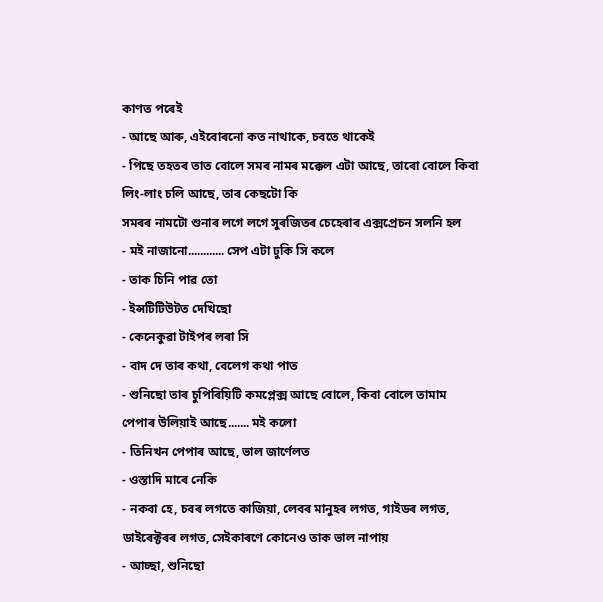কাণত পৰেই
- আছে আৰু, এইবোৰনো কত নাথাকে, চবতে থাকেই
- পিছে তহতৰ তাত বোলে সমৰ নামৰ মক্কেল এটা আছে, তাৰো বোলে কিবা লিং-লাং চলি আছে, তাৰ কেছটো কি
সমৰৰ নামটো শুনাৰ লগে লগে সুৰজিতৰ চেহেৰাৰ এক্সপ্ৰেচন সলনি হল
- মই নাজানো............ সেপ এটা ঢুকি সি কলে
- তাক চিনি পাৱ তো
- ইন্সটিটিউটত দেখিছো
- কেনেকুৱা টাইপৰ লৰা সি
- বাদ দে তাৰ কথা, বেলেগ কথা পাত
- শুনিছো তাৰ চুপিৰিয়িটি কমপ্লেক্স আছে বোলে, কিবা বোলে তামাম পেপাৰ উলিয়াই আছে....... মই কলো
- তিনিখন পেপাৰ আছে, ভাল জাৰ্ণেলত
- ওস্তাদি মাৰে নেকি
- নকবা হে, চবৰ লগতে কাজিয়া, লেবৰ মানুহৰ লগত, গাইডৰ লগত, ডাইৰেক্টৰৰ লগত, সেইকাৰণে কোনেও তাক ভাল নাপায়
- আচ্ছা, শুনিছো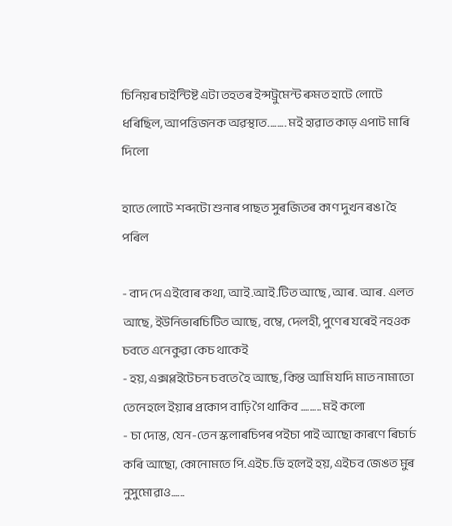চিনিয়ৰ চাইন্টিষ্ট এটা তহতৰ ইন্সট্ৰুমেন্ট ৰুমত হাটে লোটে ধৰিছিল, আপত্তিজনক অৱস্থাত........ মই হাৱাত কাড় এপাট মাৰি দিলো

হাতে লোটে শব্দটো শুনাৰ পাছত সুৰজিতৰ কাণ দুখন ৰঙা হৈ পৰিল

- বাদ দে এইবোৰ কথা, আই.আই.টিত আছে , আৰ. আৰ. এলত আছে, ইউনিভাৰচিটিত আছে, বম্বে, দেলহী, পুণেৰ যৰেই নহওক চবতে এনেকুৱা কেচ থাকেই
- হয়, এক্সপ্লইটেচন চবতে হৈ আছে, কিন্ত আমি যদি মাত নামাতো তেনেহলে ইয়াৰ প্ৰকোপ বাঢ়ি গৈ থাকিব ......... মই কলো
- চা দোস্ত, যেন-তেন স্কলাৰচিপৰ পইচা পাই আছো কাৰণে ৰিচাৰ্চ কৰি আছো, কোনোমতে পি.এইচ.ডি হলেই হয়, এইচব জেঙত মুৰ নুসুমোৱাও......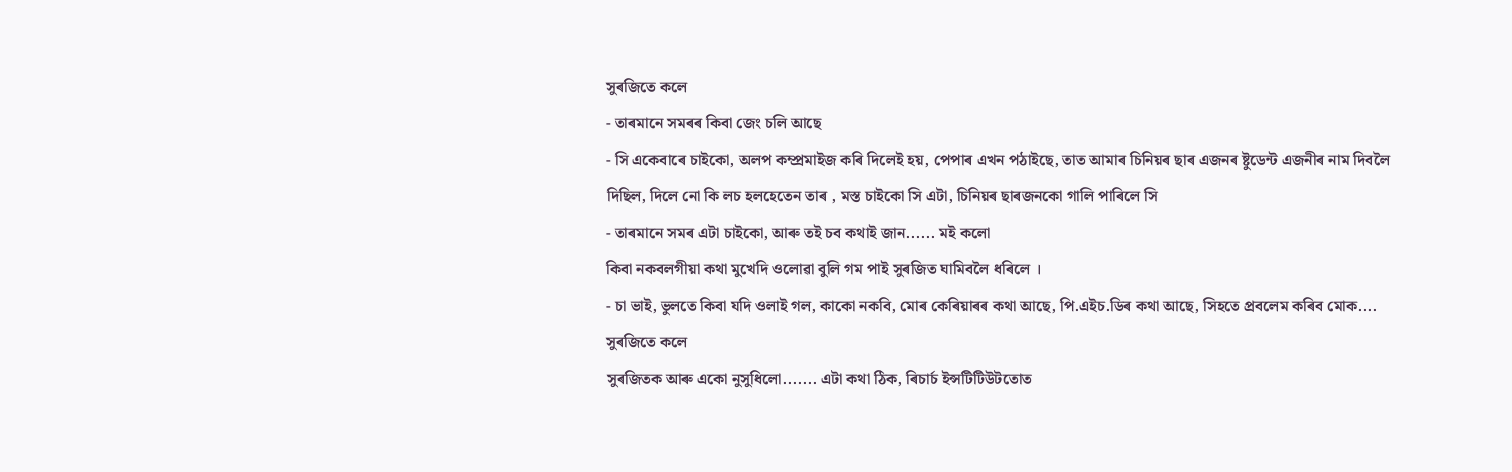সুৰজিতে কলে
- তাৰমানে সমৰৰ কিবা জেং চলি আছে
- সি একেবাৰে চাইকো, অলপ কম্প্ৰমাইজ কৰি দিলেই হয়, পেপাৰ এখন পঠাইছে, তাত আমাৰ চিনিয়ৰ ছাৰ এজনৰ ষ্টুডেন্ট এজনীৰ নাম দিবলৈ দিছিল, দিলে নো কি লচ হলহেতেন তাৰ , মস্ত চাইকো সি এটা, চিনিয়ৰ ছাৰজনকো গালি পাৰিলে সি
- তাৰমানে সমৰ এটা চাইকো, আৰু তই চব কথাই জান...... মই কলো
কিবা নকবলগীয়া কথা মুখেদি ওলোৱা বুলি গম পাই সুৰজিত ঘামিবলৈ ধৰিলে ।
- চা ভাই, ভুলতে কিবা যদি ওলাই গল, কাকো নকবি, মোৰ কেৰিয়াৰৰ কথা আছে, পি.এইচ.ডিৰ কথা আছে, সিহতে প্ৰবলেম কৰিব মোক.... সুৰজিতে কলে
সুৰজিতক আৰু একো নুসুধিলো....... এটা কথা ঠিক, ৰিচাৰ্চ ইন্সটিটিউটতোত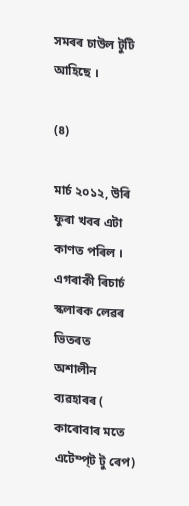সমৰৰ চাউল টুটি আহিছে ।

(৪)

মাৰ্চ ২০১২, উৰি ফুৰা খবৰ এটা কাণত পৰিল । এগৰাকী ৰিচাৰ্চ স্কলাৰক লেৱৰ ভিতৰত অশালীন ব্যৱহাৰৰ ( কাৰোবাৰ মতে এটেম্প্ট টু ৰেপ)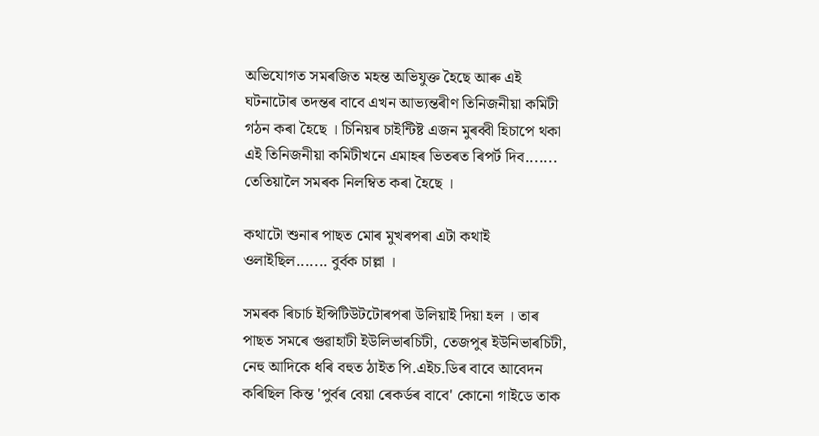অভিযোগত সমৰজিত মহন্ত অভিযুক্ত হৈছে আৰু এই ঘটনাটোৰ তদন্তৰ বাবে এখন আভ্যন্তৰীণ তিনিজনীয়া কমিটী গঠন কৰা হৈছে । চিনিয়ৰ চাইন্টিষ্ট এজন মুৰব্বী হিচাপে থকা এই তিনিজনীয়া কমিটীখনে এমাহৰ ভিতৰত ৰিপৰ্ট দিব....... তেতিয়ালৈ সমৰক নিলম্বিত কৰা হৈছে ।

কথাটো শুনাৰ পাছত মোৰ মুখৰপৰা এটা কথাই ওলাইছিল....... বুৰ্বক চাল্লা ।

সমৰক ৰিচাৰ্চ ইন্সিটিউটটোৰপৰা উলিয়াই দিয়া হল । তাৰ পাছত সমৰে গুৱাহাটী ইউলিভাৰচিটী, তেজপুৰ ইউনিভাৰচিটী, নেহু আদিকে ধৰি বহুত ঠাইত পি.এইচ.ডিৰ বাবে আবেদন কৰিছিল কিন্ত 'পুৰ্বৰ বেয়া ৰেকৰ্ডৰ বাবে' কোনো গাইডে তাক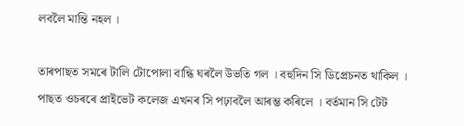লবলৈ মান্তি নহল ।

তাৰপাছত সমৰে টালি টোপোলা বান্ধি ঘৰলৈ উভতি গল । বহুদিন সি ডিপ্ৰেচনত থাকিল । পাছত ওচৰৰে প্ৰাইভেট কলেজ এখনৰ সি পঢ়াবলৈ আৰম্ভ কৰিলে । বৰ্তমান সি টেট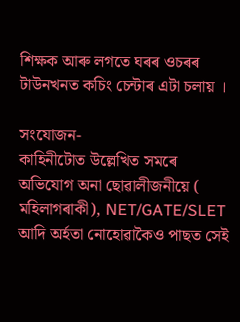শিক্ষক আৰু লগতে ঘৰৰ ওচৰৰ টাউনখনত কচিং চেন্টাৰ এটা চলায় ।

সংযোজন-
কাহিনীটোত উল্লেখিত সমৰে অভিযোগ অনা ছোৱালীজনীয়ে ( মহিলাগৰাকী), NET/GATE/SLET আদি অৰ্হতা নোহোৱাকৈও পাছত সেই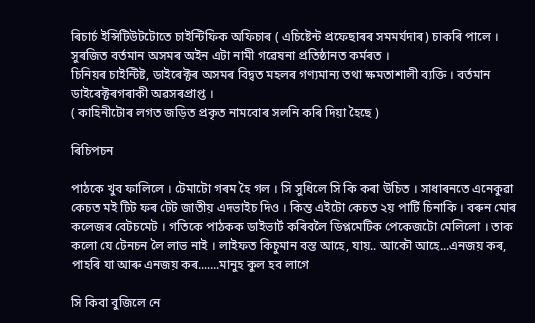ৰিচাৰ্চ ইন্সিটিউটটোতে চাইন্টিফিক অফিচাৰ ( এচিষ্টেন্ট প্ৰফেছাৰৰ সমমৰ্যদাৰ) চাকৰি পালে ।
সুৰজিত বৰ্তমান অসমৰ অইন এটা নামী গৱেষনা প্ৰতিষ্ঠানত কৰ্মৰত ।
চিনিয়ৰ চাইন্টিষ্ট, ডাইৰেক্টৰ অসমৰ বিদ্বত মহলৰ গণ্যমান্য তথা ক্ষমতাশালী ব্যক্তি । বৰ্তমান ডাইৰেক্টৰগৰাকী অৱসৰপ্ৰাপ্ত ।
( কাহিনীটোৰ লগত জড়িত প্ৰকৃত নামবোৰ সলনি কৰি দিয়া হৈছে )

ৰিচিপচন

পাঠকে খুব ফালিলে । টেমাটো গৰম হৈ গল । সি সুধিলে সি কি কৰা উচিত । সাধাৰনতে এনেকুৱা কেচত মই টিট ফৰ টেট জাতীয় এদভাইচ দিও । কিম্ত এইটো কেচত ২য় পাৰ্টি চিনাকি । বৰুন মোৰ কলেজৰ বেটচমেট । গতিকে পাঠকক ডাইভাৰ্ট কৰিবলৈ ডিপ্লমেটিক পেকেজটো মেলিলো । তাক কলো যে টেনচন লৈ লাভ নাই । লাইফত কিচুমান বস্ত আহে, যায়.. আকৌ আহে...এনজয় কৰ, পাহৰি যা আৰু এনজয় কৰ.......মানুহ কুল হব লাগে

সি কিবা বুজিলে নে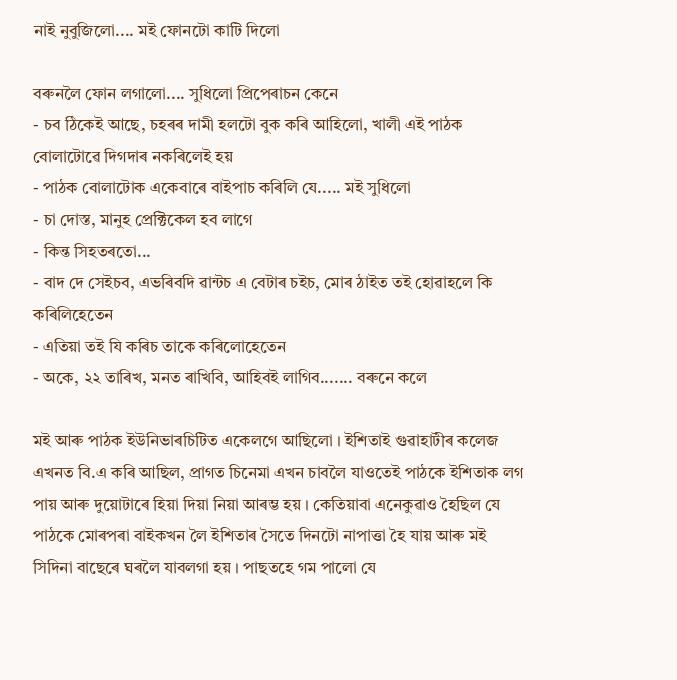নাই নুবুজিলো.... মই ফোনটো কাটি দিলো

বৰুনলৈ ফোন লগালো.... সুধিলো প্ৰিপেৰাচন কেনে
- চব ঠিকেই আছে, চহৰৰ দামী হলটো বুক কৰি আহিলো, খালী এই পাঠক বোলাটোৱে দিগদাৰ নকৰিলেই হয়
- পাঠক বোলাটোক একেবাৰে বাইপাচ কৰিলি যে..... মই সুধিলো
- চা দোস্ত, মানুহ প্ৰেক্টিকেল হব লাগে
- কিন্ত সিহতৰতো...
- বাদ দে সেইচব, এভৰিবদি ৱান্টচ এ বেটাৰ চইচ, মোৰ ঠাইত তই হোৱাহলে কি কৰিলিহেতেন
- এতিয়া তই যি কৰিচ তাকে কৰিলোহেতেন
- অকে, ২২ তাৰিখ, মনত ৰাখিবি, আহিবই লাগিব....... বৰুনে কলে

মই আৰু পাঠক ইউনিভাৰচিটিত একেলগে আছিলো । ইশিতাই গুৱাহাটীৰ কলেজ এখনত বি.এ কৰি আছিল, প্ৰাগত চিনেমা এখন চাবলৈ যাওতেই পাঠকে ইশিতাক লগ পায় আৰু দুয়োটাৰে হিয়া দিয়া নিয়া আৰম্ভ হয় । কেতিয়াবা এনেকুৱাও হৈছিল যে পাঠকে মোৰপৰা বাইকখন লৈ ইশিতাৰ সৈতে দিনটো নাপাত্তা হৈ যায় আৰু মই সিদিনা বাছেৰে ঘৰলৈ যাবলগা হয় । পাছতহে গম পালো যে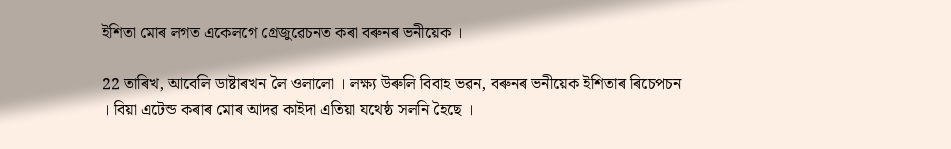ইশিতা মোৰ লগত একেলগে গ্ৰেজুৱেচনত কৰা বৰুনৰ ভনীয়েক ।

22 তাৰিখ, আবেলি ডাষ্টাৰখন লৈ ওলালো । লক্ষ্য উৰুলি বিবাহ ভৱন, বৰুনৰ ভনীয়েক ইশিতাৰ ৰিচেপচন । বিয়া এটেন্ড কৰাৰ মোৰ আদৱ কাইদা এতিয়া যথেষ্ঠ সলনি হৈছে ।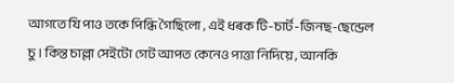আগতে যি পাও তকে পিন্ধি গৈছিলো , এই ধৰক টি-চাৰ্ট-জিনছ-ছেন্ডেল চু । কিন্ত চাল্লা সেইটো গেট আপত কেনেও পাত্তা নিদিয়ে , আনকি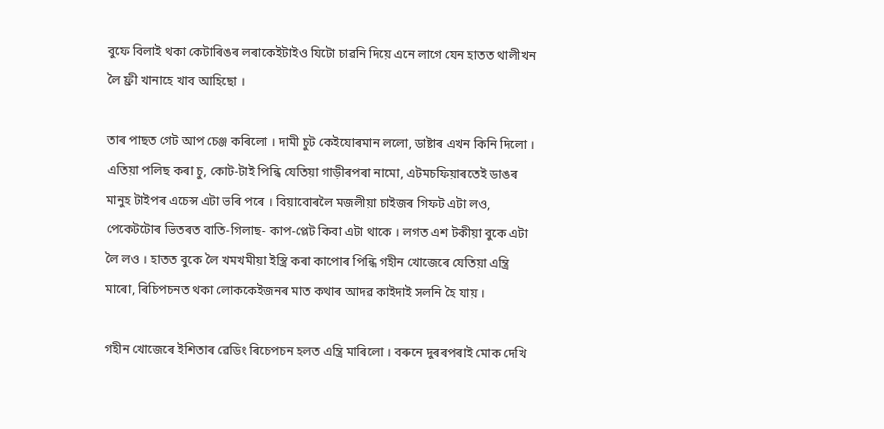বুফে বিলাই থকা কেটাৰিঙৰ লৰাকেইটাইও যিটো চাৱনি দিয়ে এনে লাগে যেন হাতত থালীখন লৈ ফ্ৰী খানাহে খাব আহিছো ।

তাৰ পাছত গেট আপ চেঞ্জ কৰিলো । দামী চুট কেইযোৰমান ললো, ডাষ্টাৰ এখন কিনি দিলো । এতিয়া পলিছ কৰা চু, কোট-টাই পিন্ধি যেতিয়া গাড়ীৰপৰা নামো, এটমচফিয়াৰতেই ডাঙৰ মানুহ টাইপৰ এচেন্স এটা ভৰি পৰে । বিয়াবোৰলৈ মজলীয়া চাইজৰ গিফট এটা লও, পেকেটটোৰ ভিতৰত বাতি-গিলাছ- কাপ-প্লেট কিবা এটা থাকে । লগত এশ টকীয়া বুকে এটা লৈ লও । হাতত বুকে লৈ খমখমীয়া ইস্ত্ৰি কৰা কাপোৰ পিন্ধি গহীন খোজেৰে যেতিয়া এন্ত্ৰি মাৰো, ৰিচিপচনত থকা লোককেইজনৰ মাত কথাৰ আদৱ কাইদাই সলনি হৈ যায় ।

গহীন খোজেৰে ইশিতাৰ ৱেডিং ৰিচেপচন হলত এন্ত্ৰি মাৰিলো । বৰুনে দুৰৰপৰাই মোক দেখি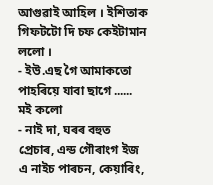আগুৱাই আহিল । ইশিতাক গিফটটো দি চফ কেইটামান ললো ।
- ইউ.এছ গৈ আমাকতো পাহৰিয়ে যাবা ছাগে ...... মই কলো
- নাই দা, ঘৰৰ বহুত প্ৰেচাৰ, এন্ড গৌৰাংগ ইজ এ নাইচ পাৰচন, কেয়াৰিং,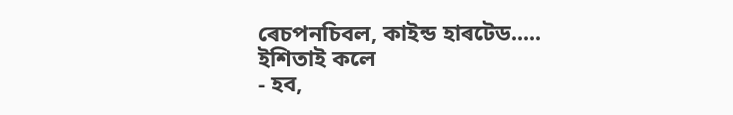ৰেচপনচিবল, কাইন্ড হাৰটেড..... ইশিতাই কলে
- হব,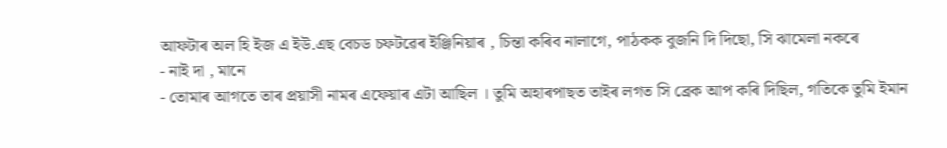আফটাৰ অল হি ইজ এ ইউ.এছ বেচড চফটৱেৰ ইঞ্জিনিয়াৰ , চিন্তা কৰিব নালাগে, পাঠকক বুজনি দি দিছো, সি ঝামেলা নকৰে
- নাই দা , মানে
- তোমাৰ আগতে তাৰ প্ৰয়াসী নামৰ এফেয়াৰ এটা আছিল । তুমি অহাৰপাছত তাইৰ লগত সি ব্ৰেক আপ কৰি দিছিল, গতিকে তুমি ইমান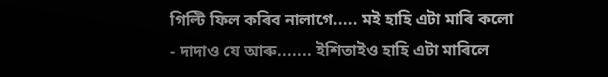গিল্টি ফিল কৰিব নালাগে..... মই হাহি এটা মাৰি কলো
- দাদাও যে আৰু....... ইশিতাইও হাহি এটা মাৰিলে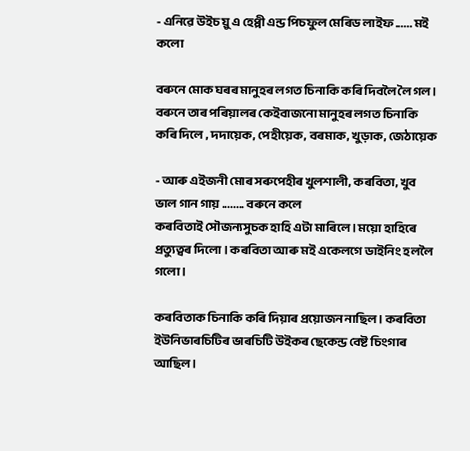- এনিৱে উইচ য়ু এ হেপ্পী এন্ড পিচফুল মেৰিড লাইফ ...... মই কলো

বৰুনে মোক ঘৰৰ মানুহৰ লগত চিনাকি কৰি দিবলৈ লৈ গল । বৰুনে তাৰ পৰিয়ালৰ কেইবাজনো মানুহৰ লগত চিনাকি কৰি দিলে , দদায়েক, পেহীয়েক, বৰমাক, খুড়াক, জেঠায়েক

- আৰু এইজনী মোৰ সৰুপেহীৰ খুলশালী, কৰবিতা, খুব ভাল গান গায় ........ বৰুনে কলে
কৰবিতাই সৌজন্যসুচক হাহি এটা মাৰিলে । ময়ো হাহিৰে প্ৰত্যুত্বৰ দিলো । কৰবিতা আৰু মই একেলগে ডাইনিং হললৈ গলো ।

কৰবিতাক চিনাকি কৰি দিয়াৰ প্ৰয়োজন নাছিল । কৰবিতা ইউনিভাৰচিটিৰ ভাৰচিটি উইকৰ ছেকেন্ড বেষ্ট চিংগাৰ আছিল ।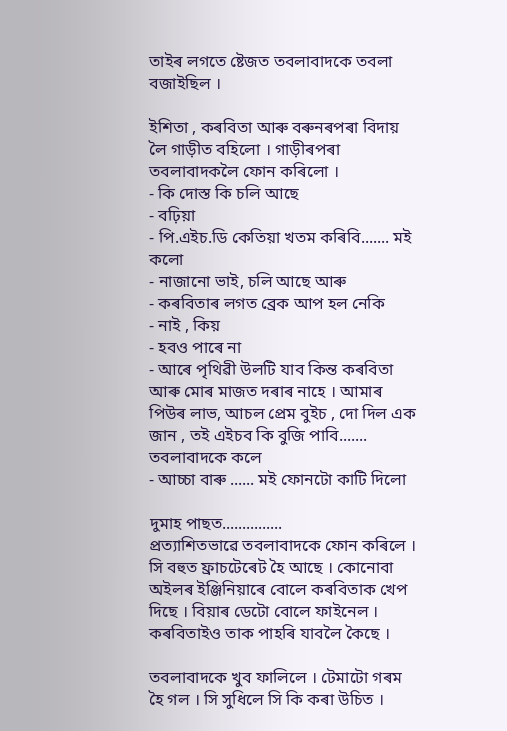তাইৰ লগতে ষ্টেজত তবলাবাদকে তবলা বজাইছিল ।

ইশিতা , কৰবিতা আৰু বৰুনৰপৰা বিদায় লৈ গাড়ীত বহিলো । গাড়ীৰপৰা তবলাবাদকলৈ ফোন কৰিলো ।
- কি দোস্ত কি চলি আছে
- বঢ়িয়া
- পি.এইচ.ডি কেতিয়া খতম কৰিবি....... মই কলো
- নাজানো ভাই, চলি আছে আৰু
- কৰবিতাৰ লগত ব্ৰেক আপ হল নেকি
- নাই , কিয়
- হবও পাৰে না
- আৰে পৃথিৱী উলটি যাব কিন্ত কৰবিতা আৰু মোৰ মাজত দৰাৰ নাহে । আমাৰ পিউৰ লাভ, আচল প্ৰেম বুইচ , দো দিল এক জান , তই এইচব কি বুজি পাবি....... তবলাবাদকে কলে
- আচ্চা বাৰু ...... মই ফোনটো কাটি দিলো

দুমাহ পাছত...............
প্ৰত্যাশিতভাৱে তবলাবাদকে ফোন কৰিলে । সি বহুত ফ্ৰাচটেৰেট হৈ আছে । কোনোবা অইলৰ ইঞ্জিনিয়াৰে বোলে কৰবিতাক খেপ দিছে । বিয়াৰ ডেটো বোলে ফাইনেল । কৰবিতাইও তাক পাহৰি যাবলৈ কৈছে ।

তবলাবাদকে খুব ফালিলে । টেমাটো গৰম হৈ গল । সি সুধিলে সি কি কৰা উচিত ।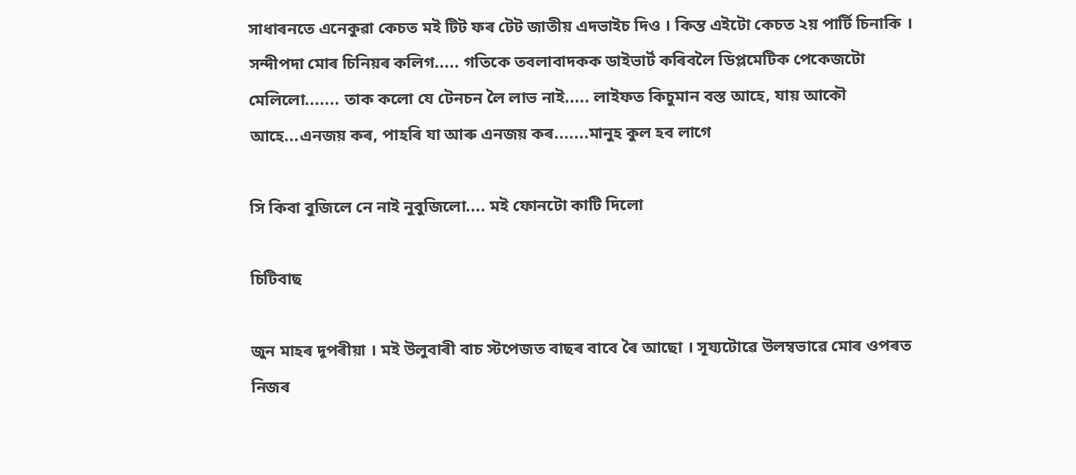সাধাৰনতে এনেকুৱা কেচত মই টিট ফৰ টেট জাতীয় এদভাইচ দিও । কিম্ত এইটো কেচত ২য় পাৰ্টি চিনাকি । সন্দীপদা মোৰ চিনিয়ৰ কলিগ..... গতিকে তবলাবাদকক ডাইভাৰ্ট কৰিবলৈ ডিপ্লমেটিক পেকেজটো মেলিলো....... তাক কলো যে টেনচন লৈ লাভ নাই..... লাইফত কিচুমান বস্ত আহে, যায় আকৌ আহে...এনজয় কৰ, পাহৰি যা আৰু এনজয় কৰ.......মানুহ কুল হব লাগে

সি কিবা বুজিলে নে নাই নুবুজিলো.... মই ফোনটো কাটি দিলো

চিটিবাছ

জুন মাহৰ দূপৰীয়া । মই উলুবাৰী বাচ স্টপেজত বাছৰ বাবে ৰৈ আছো । সূয্যটোৱে উলম্বভাৱে মোৰ ওপৰত নিজৰ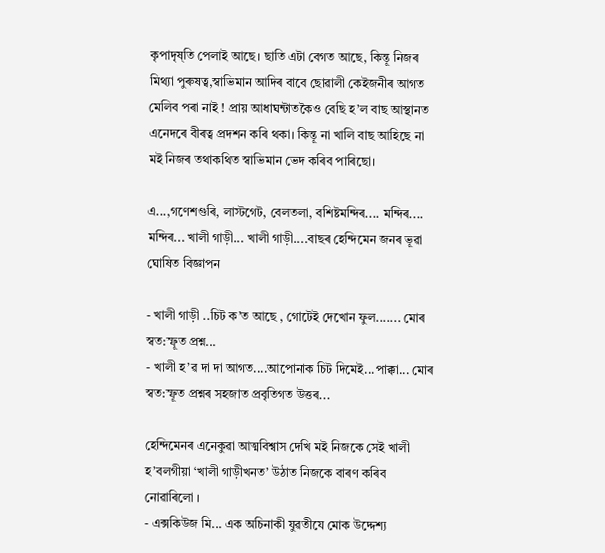কৃপাদৃষ্তি পেলাই আছে। ছাতি এটা বেগত আছে, কিন্তূ নিজৰ মিথ্যা পুৰুষত্ব,স্বাভিমান আদিৰ বাবে ছোৱালী কেইজনীৰ আগত মেলিব পৰা নাই ! প্ৰায় আধাঘন্টাতকৈও বেছি হ’ল বাছ আস্থানত এনেদৰে বীৰত্ব প্ৰদশন কৰি থকা। কিন্তূ না খালি বাছ আহিছে না মই নিজৰ তথাকথিত স্বাভিমান ভেদ কৰিব পাৰিছো।

এ...,গণেশগুৰি, লাস্টগেট, বেলতলা, বশিষ্টমন্দিৰ.... মন্দিৰ.... মন্দিৰ... খালী গাড়ী... খালী গাড়ী....বাছৰ হেন্দিমেন জনৰ ভূৱা ঘোষিত বিজ্ঞাপন

- খালী গাড়ী ..চিট ক’ত আছে , গোটেই দেখোন ফুল....... মোৰ স্বত:স্ফূত প্ৰশ্ন...
- খালী হ’ৱ দা দা আগত....আপোনাক চিট দিমেই...পাক্কা... মোৰ স্বত:স্ফূত প্ৰশ্নৰ সহজাত প্ৰবৃতিগত উত্তৰ...

হেন্দিমেনৰ এনেকুৱা আত্মবিশ্বাস দেখি মই নিজকে সেই খালী হ’বলগীয়া ‘খালী গাড়ীখনত’ উঠাত নিজকে বাৰণ কৰিব নোৱাৰিলো ।
- এক্সকিউজ মি... এক অচিনাকী যুৱতীযে মোক উদ্দেশ্য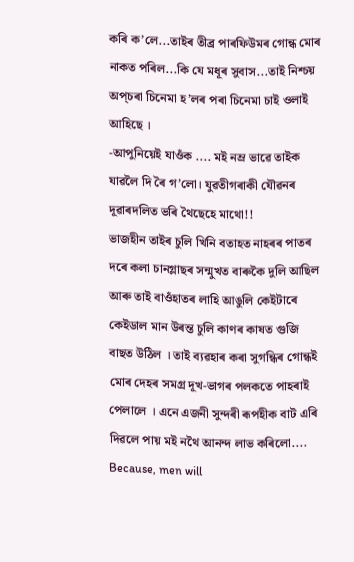কৰি ক’লে...তাইৰ তীব্ৰ পাৰফিউমৰ গোন্ধ মোৰ নাকত পৰিল...কি যে মধূৰ সুবাস...তাই নিশ্চয় অপ্চৰা চিনেমা হ’লৰ পৰা চিনেমা চাই ওলাই আহিছে ।
-আপুনিয়েই যাওঁক .... মই নম্ৰ ভাৱে তাইক যাৱলৈ দি ৰৈ গ’লো। যুৱতীগৰাকী যৌৱনৰ দূৱাৰদলিত ভৰি থৈছেহে মাথো!!
ভাজহীন তাইৰ চুলি খিনি বতাহত নাহৰৰ পাতৰ দৰে কলা চানগ্লাছৰ সন্মুখত বাৰুকৈ দুলি আছিল আৰু তাই বাওঁহাতৰ লাহি আঙুলি কেইটাৰে কেইডাল মান উৰন্ত চুলি কাণৰ কাষত গুজি বাছত উঠিল । তাই ব্যৱহাৰ কৰা সুগন্ধিৰ গোন্ধই মোৰ দেহৰ সমগ্ৰ দূখ-ভাগৰ পলকতে পাহৰাই পেলালে । এনে এজনী সুন্দৰী ৰূপহীক বাট এৰি দিৱলে পায় মই নথৈ আনন্দ লাভ কৰিলো.... Because, men will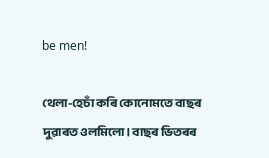be men!

থেলা-হেচাঁ কৰি কোনোমতে বাছৰ দুৱাৰত ওলমিলো। বাছৰ ভিতৰৰ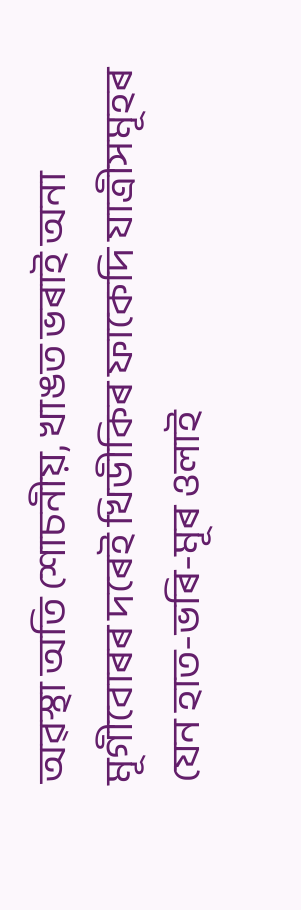অৱস্থা অতি শোচনীয়, খাঙত ভৰাই অনা মূগীবোৰৰ দৰেই খিডীকিৰ ফাকেদি যাত্ৰীসমূহৰ যেন হাত-ভৰি-মূৰ ওলাই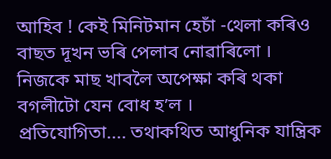আহিব ! কেই মিনিটমান হেচাঁ -থেলা কৰিও বাছত দূখন ভৰি পেলাব নোৱাৰিলো । নিজকে মাছ খাবলৈ অপেক্ষা কৰি থকা বগলীটো যেন বোধ হ’ল ।
প্ৰতিযোগিতা.... তথাকথিত আধুনিক যান্ত্ৰিক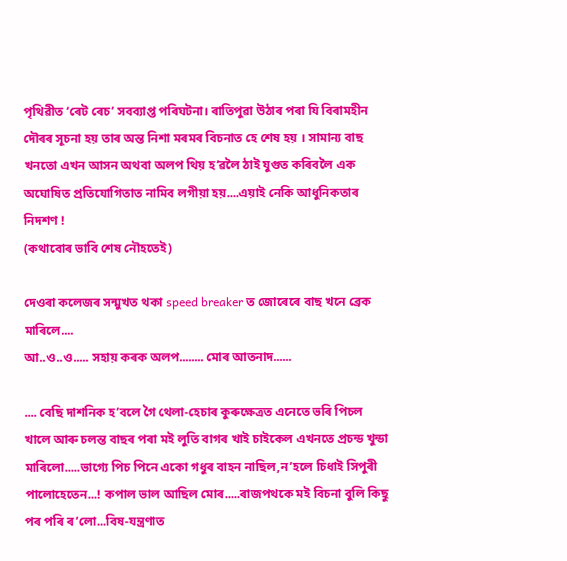পৃথিৱীত ‘ৰেট ৰেচ’ সবব্যাপ্ত পৰিঘটনা। ৰাতিপুৱা উঠাৰ পৰা যি বিৰামহীন দৌৰৰ সূচনা হয় তাৰ অন্ত নিশা মৰমৰ বিচনাত হে শেষ হয় । সামান্য বাছ খনতো এখন আসন অথবা অলপ থিয় হ’ৱলৈ ঠাই যুগুত কৰিবলৈ এক অঘোষিত প্ৰতিযোগিতাত নামিব লগীয়া হয়....এয়াই নেকি আধুনিকতাৰ নিদশণ !
(কথাবোৰ ভাবি শেষ নৌহতেই)

দেওৰা কলেজৰ সন্মুখত থকা speed breaker ত জোৰেৰে বাছ খনে ব্ৰেক মাৰিলে....
আ..ও..ও..... সহায় কৰক অলপ........ মোৰ আতনাদ......

.... বেছি দাশনিক হ’বলে গৈ থেলা-হেচাৰ কুৰুক্ষেত্ৰত এনেতে ভৰি পিচল খালে আৰু চলন্ত বাছৰ পৰা মই লুতি বাগৰ খাই চাইকেল এখনতে প্ৰচন্ড খুন্ডা মাৰিলো.....ভাগ্যে পিচ পিনে একো গধুৰ বাহন নাছিল,ন’হলে চিধাই সিপুৰী পালোহেতেন...! কপাল ভাল আছিল মোৰ.....ৰাজপথকে মই বিচনা বুলি কিছু পৰ পৰি ৰ’লো...বিষ-যন্ত্ৰণাত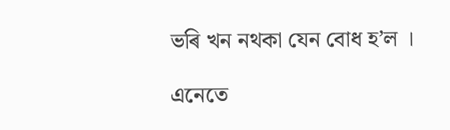ভৰি খন নথকা যেন বোধ হ’ল ।

এনেতে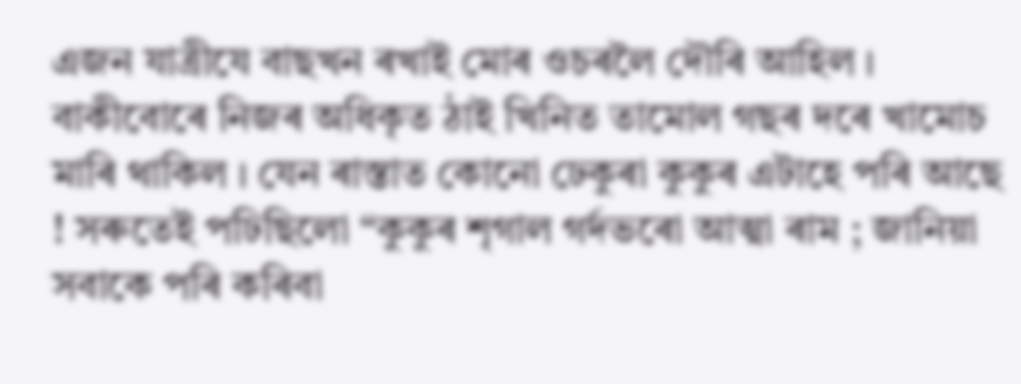এজন যাত্ৰীযে বাছখন ৰখাই মোৰ ওচৰলৈ দৌৰি আহিল । বাকীবোৰে নিজৰ অধিকৃত ঠাই খিনিত তামোল গছৰ দৰে খামোচ মাৰি থাকিল । যেন ৰাস্তাত কোনো ঢেকুৰা কুকুৰ এটাহে পৰি আছে ! সৰুতেই পঢিছিলো “কুকুৰ শৃগাল গৰ্দভৰো আত্মা ৰাম ; জানিয়া সবাকে পৰি কৰিবা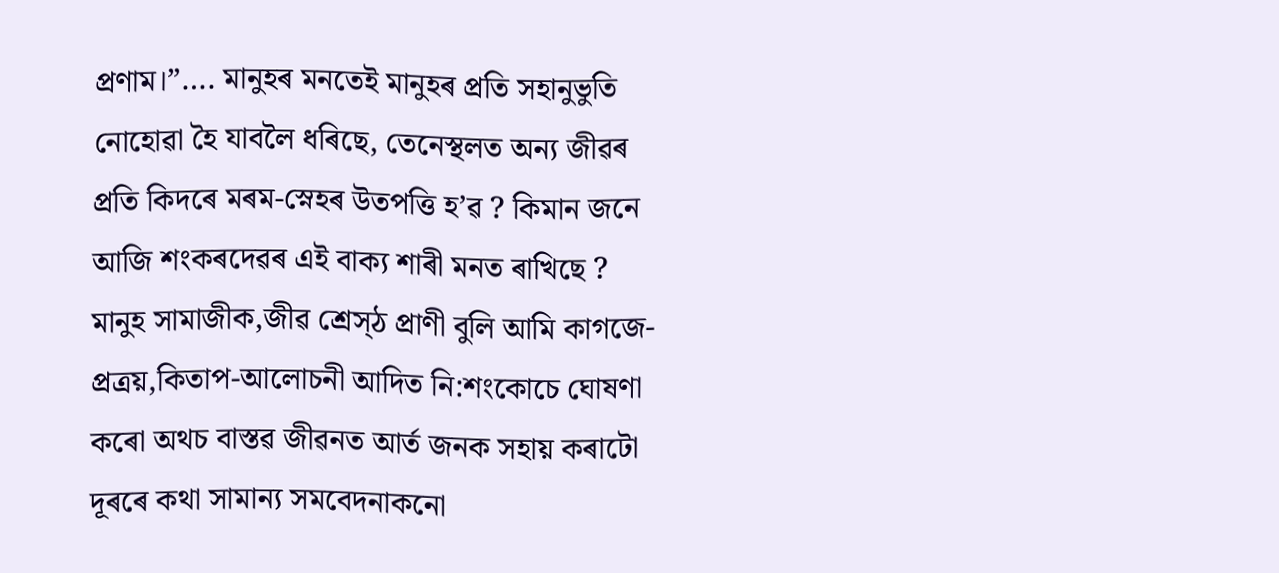প্রণাম।”…. মানুহৰ মনতেই মানুহৰ প্ৰতি সহানুভুতি নোহোৱা হৈ যাবলৈ ধৰিছে, তেনেস্থলত অন্য জীৱৰ প্ৰতি কিদৰে মৰম-স্নেহৰ উতপত্তি হ’ৱ ? কিমান জনে আজি শংকৰদেৱৰ এই বাক্য শাৰী মনত ৰাখিছে ? মানুহ সামাজীক,জীৱ শ্ৰেস্ঠ প্ৰাণী বুলি আমি কাগজে-প্ৰত্ৰয়,কিতাপ-আলোচনী আদিত নি:শংকোচে ঘোষণা কৰো অথচ বাস্তৱ জীৱনত আৰ্ত জনক সহায় কৰাটো দূৰৰে কথা সামান্য সমবেদনাকনো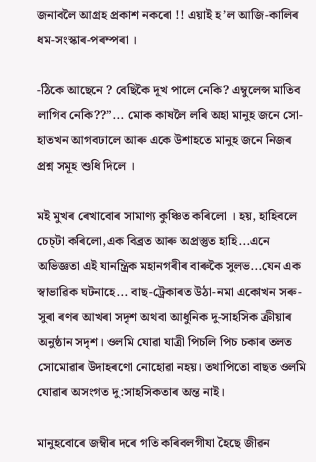জনাবলৈ আগ্ৰহ প্ৰকাশ নকৰো !! এয়াই হ’ল আজি-কালিৰ ধম-সংস্কাৰ-পৰম্পৰা ।

-ঠিকে আছেনে ? বেছিকৈ দূখ পালে নেকি? এম্বুলেন্স মাতিব লাগিব নেকি??”... মোক কাষলৈ লৰি অহা মানুহ জনে সো-হাতখন আগবঢালে আৰু একে উশাহতে মানুহ জনে নিজৰ প্ৰশ্ন সমূহ শুধি দিলে ।

মই মুখৰ ৰেখাবোৰ সামাণ্য কুঞ্চিত কৰিলো । হয়, হাহিবলে চেচ্টা কৰিলো,এক বিব্ৰত আৰু অপ্ৰস্তুত হাহি...এনে অভিজ্ঞতা এই যানন্ত্ৰিক মহানগৰীৰ বাৰুকৈ সুলভ...যেন এক স্বাভাৱিক ঘটনাহে... বাছ-ট্ৰেকাৰত উঠা-নমা একোখন সৰু-সুৰা ৰণৰ আখৰা সদৃশ অথবা আধুনিক দু-সাহসিক ক্ৰীয়াৰ অনুষ্ঠান সদৃশ। ওলমি যোৱা যাত্ৰী পিচলি পিচ চকাৰ তলত সোমোৱাৰ উদাহৰণো নোহোৱা নহয়। তথাপিতো বাছত ওলমি যোৱাৰ অসংগত দু:সাহসিকতাৰ অন্ত নাই।

মানুহবোৰে জম্বীৰ দৰে গতি কৰিবলগীযা হৈছে জীৱন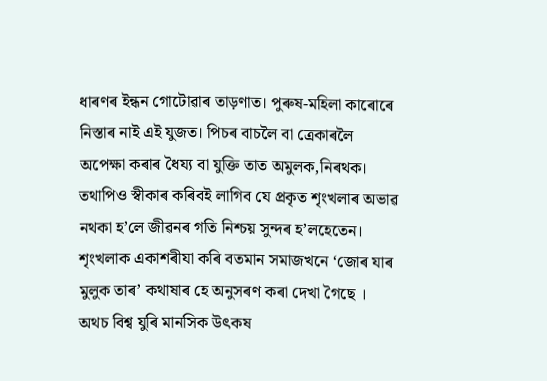ধাৰণৰ ইন্ধন গোটোৱাৰ তাড়ণাত। পুৰুষ-মহিলা কাৰোৰে নিস্তাৰ নাই এই যুজত। পিচৰ বাচলৈ বা ত্ৰেকাৰলৈ অপেক্ষা কৰাৰ ধৈয্য বা যুক্তি তাত অমুলক,নিৰথক। তথাপিও স্বীকাৰ কৰিবই লাগিব যে প্ৰকৃত শৃংখলাৰ অভাৱ নথকা হ’লে জীৱনৰ গতি নিশ্চয় সুন্দৰ হ’লহেতেন। শৃংখলাক একাশৰীযা কৰি বতমান সমাজখনে ‘জোৰ যাৰ মুলুক তাৰ’ কথাষাৰ হে অনুসৰণ কৰা দেখা গৈছে । অথচ বিশ্ব যুৰি মানসিক উৎকষ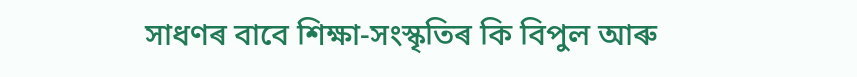সাধণৰ বাবে শিক্ষা-সংস্কৃতিৰ কি বিপুল আৰু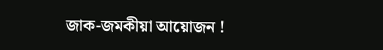জাক-জমকীয়া আয়োজন !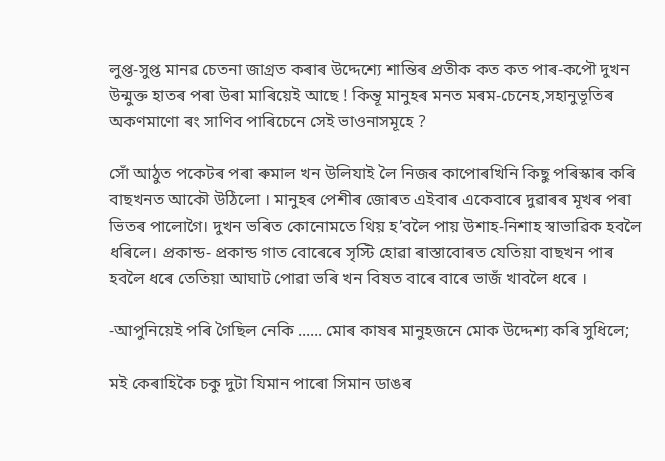লুপ্ত-সুপ্ত মানৱ চেতনা জাগ্ৰত কৰাৰ উদ্দেশ্যে শান্তিৰ প্ৰতীক কত কত পাৰ-কপৌ দুখন উন্মুক্ত হাতৰ পৰা উৰা মাৰিয়েই আছে ! কিন্তূ মানুহৰ মনত মৰম-চেনেহ,সহানুভূতিৰ অকণমাণো ৰং সাণিব পাৰিচেনে সেই ভাওনাসমূহে ?

সোঁ আঠুত পকেটৰ পৰা ৰুমাল খন উলিযাই লৈ নিজৰ কাপোৰখিনি কিছু পৰিস্কাৰ কৰি বাছখনত আকৌ উঠিলো । মানুহৰ পেশীৰ জোৰত এইবাৰ একেবাৰে দুৱাৰৰ মূখৰ পৰা ভিতৰ পালোগৈ। দুখন ভৰিত কোনোমতে থিয় হ’বলৈ পায় উশাহ-নিশাহ স্বাভাৱিক হবলৈ ধৰিলে। প্ৰকান্ড- প্ৰকান্ড গাত বোৰেৰে সৃস্টি হোৱা ৰাস্তাবোৰত যেতিয়া বাছখন পাৰ হবলৈ ধৰে তেতিয়া আঘাট পোৱা ভৰি খন বিষত বাৰে বাৰে ভাজঁ খাবলৈ ধৰে ।

-আপুনিয়েই পৰি গৈছিল নেকি ...... মোৰ কাষৰ মানুহজনে মোক উদ্দেশ্য কৰি সুধিলে;

মই কেৰাহিকৈ চকু দুটা যিমান পাৰো সিমান ডাঙৰ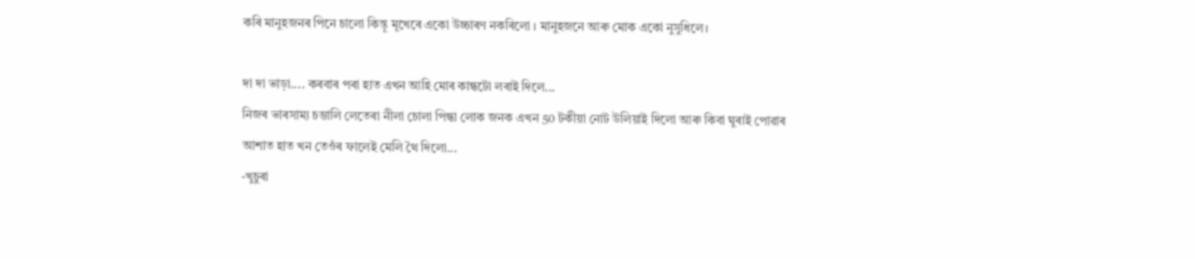কৰি মানুহজনৰ পিনে চালো কিন্তূ মূখেৰে একো উচ্চাৰণ নকৰিলো । মানুহজনে আৰু মোক একো নুসুধিলে।

দা দা ভাড়া.... কৰবাৰ পৰা হাত এখন আহি মোৰ কান্ধটো লৰাই দিলে...
নিজৰ ভাৰসাম্য চম্ভালি লেতেৰা নীলা চোলা পিন্ধা লোক জনক এখন 50 টকীয়া নোট উলিয়াই দিলো আৰু কিবা ঘুৰাই পোৱাৰ আশাত হাত খন তেওঁৰ ফালেই মেলি থৈ দিলো...
-খুচুৰা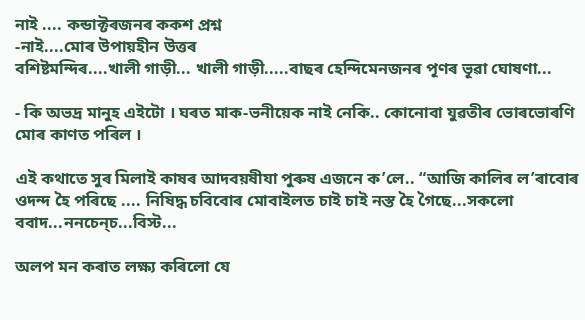নাই .... কন্ডাক্টৰজনৰ ককশ প্ৰশ্ন
-নাই....মোৰ উপায়হীন উত্তৰ
বশিষ্টমন্দিৰ....খালী গাড়ী... খালী গাড়ী.....বাছৰ হেন্দিমেনজনৰ পূণৰ ভূৱা ঘোষণা...

- কি অভদ্ৰ মানুহ এইটো । ঘৰত মাক-ভনীয়েক নাই নেকি.. কোনোবা যুৱতীৰ ভোৰভোৰণি মোৰ কাণত পৰিল ।

এই কথাতে সুৰ মিলাই কাষৰ আদবয়ষীযা পুৰুষ এজনে ক’লে.. “আজি কালিৰ ল’ৰাবোৰ ওদন্দ হৈ পৰিছে .... নিষিদ্ধ চবিবোৰ মোবাইলত চাই চাই নস্ত হৈ গৈছে...সকলো ববাদ...ননচেন্চ...বিস্ট...

অলপ মন কৰাত লক্ষ্য কৰিলো যে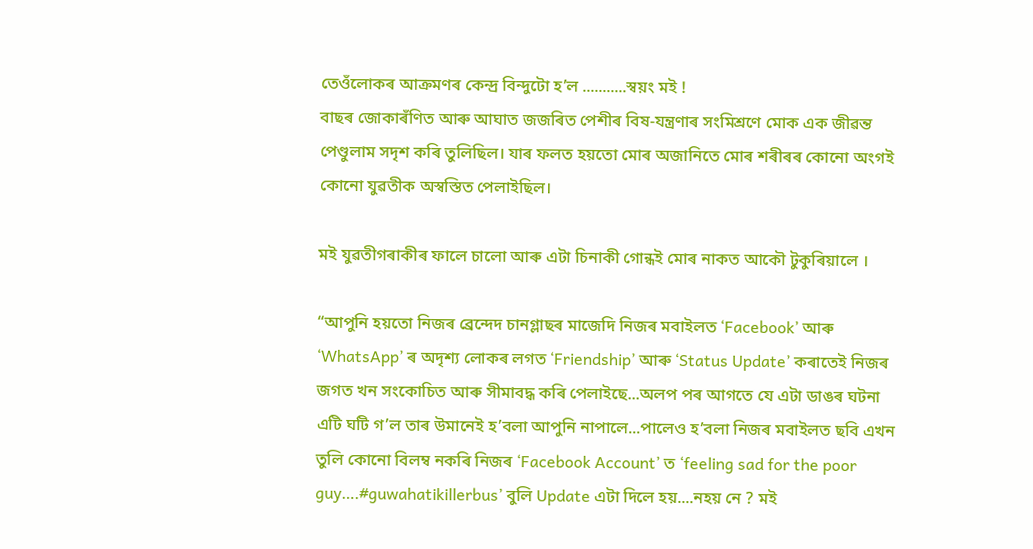তেওঁলোকৰ আক্ৰমণৰ কেন্দ্ৰ বিন্দুটো হ’ল ...........স্বয়ং মই !
বাছৰ জোকাৰঁণিত আৰু আঘাত জজৰিত পেশীৰ বিষ-যন্ত্ৰণাৰ সংমিশ্ৰণে মোক এক জীৱন্ত পেণ্ডুলাম সদৃশ কৰি তুলিছিল। যাৰ ফলত হয়তো মোৰ অজানিতে মোৰ শৰীৰৰ কোনো অংগই কোনো যুৱতীক অস্বস্তিত পেলাইছিল।

মই যুৱতীগৰাকীৰ ফালে চালো আৰু এটা চিনাকী গোন্ধই মোৰ নাকত আকৌ টুকুৰিয়ালে ।

“আপুনি হয়তো নিজৰ ব্ৰেন্দেদ চানগ্লাছৰ মাজেদি নিজৰ মবাইলত ‘Facebook’ আৰু ‘WhatsApp’ ৰ অদৃশ্য লোকৰ লগত ‘Friendship’ আৰু ‘Status Update’ কৰাতেই নিজৰ জগত খন সংকোচিত আৰু সীমাবদ্ধ কৰি পেলাইছে...অলপ পৰ আগতে যে এটা ডাঙৰ ঘটনা এটি ঘটি গ’ল তাৰ উমানেই হ’বলা আপুনি নাপালে...পালেও হ’বলা নিজৰ মবাইলত ছবি এখন তুলি কোনো বিলম্ব নকৰি নিজৰ ‘Facebook Account’ ত ‘feeling sad for the poor guy….#guwahatikillerbus’ বুলি Update এটা দিলে হয়....নহয় নে ? মই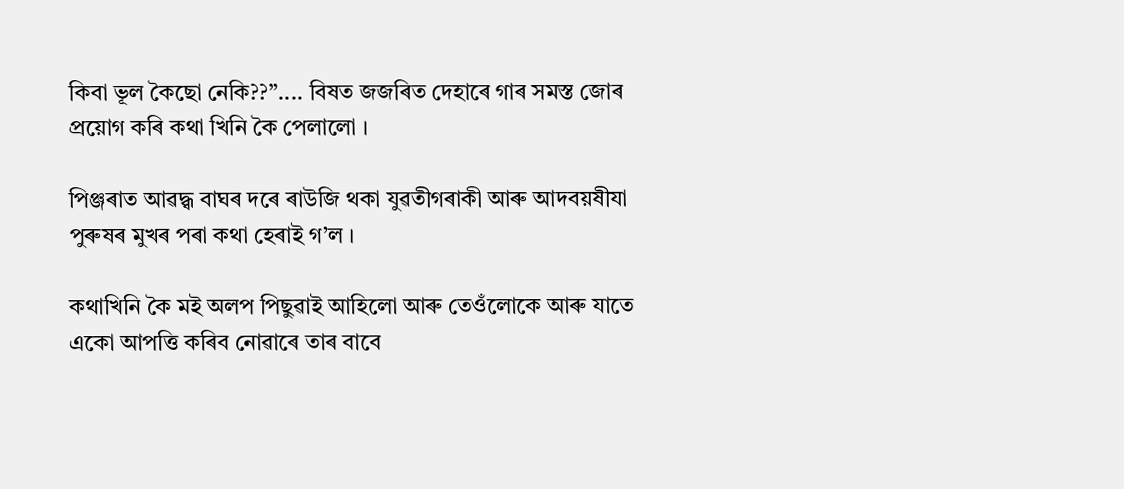কিবা ভূল কৈছো নেকি??”.... বিষত জজৰিত দেহাৰে গাৰ সমস্ত জোৰ প্ৰয়োগ কৰি কথা খিনি কৈ পেলালো ।

পিঞ্জৰাত আৱদ্ধ্ব বাঘৰ দৰে ৰাউজি থকা যুৱতীগৰাকী আৰু আদবয়ষীযা পুৰুষৰ মুখৰ পৰা কথা হেৰাই গ’ল ।

কথাখিনি কৈ মই অলপ পিছুৱাই আহিলো আৰু তেওঁলোকে আৰু যাতে একো আপত্তি কৰিব নোৱাৰে তাৰ বাবে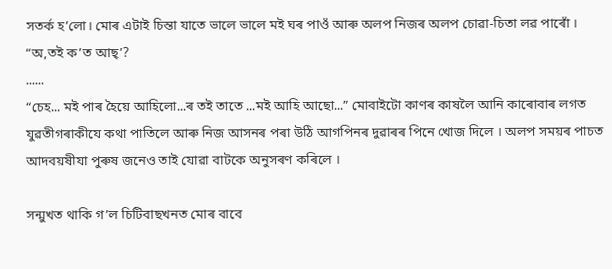সতৰ্ক হ’লো। মোৰ এটাই চিন্তা যাতে ভালে ভালে মই ঘৰ পাওঁ আৰু অলপ নিজৰ অলপ চোৱা-চিতা লৱ পাৰোঁ ।
“অ,তই ক’ত আছ্’?
......
“চেহ... মই পাৰ হৈয়ে আহিলো...ৰ তই তাতে ...মই আহি আছো...” মোবাইটো কাণৰ কাষলৈ আনি কাৰোবাৰ লগত যুৱতীগৰাকীযে কথা পাতিলে আৰু নিজ আসনৰ পৰা উঠি আগপিনৰ দুৱাৰৰ পিনে খোজ দিলে । অলপ সময়ৰ পাচত আদবয়ষীযা পুৰুষ জনেও তাই যোৱা বাটকে অনুসৰণ কৰিলে ।

সন্মুখত থাকি গ’ল চিটিবাছখনত মোৰ বাবে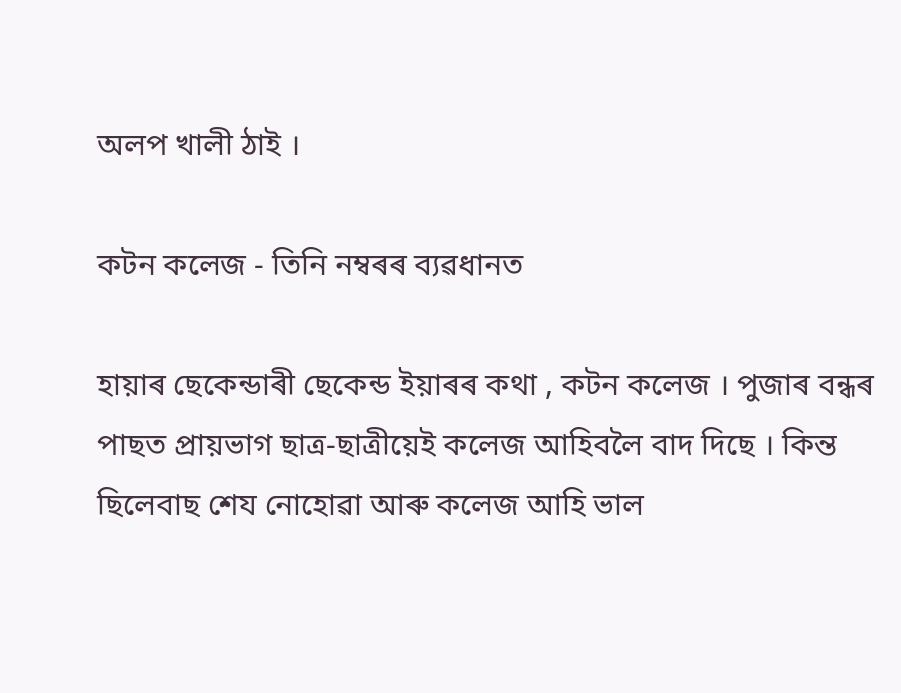অলপ খালী ঠাই ।

কটন কলেজ - তিনি নম্বৰৰ ব্যৱধানত

হায়াৰ ছেকেন্ডাৰী ছেকেন্ড ইয়াৰৰ কথা , কটন কলেজ । পুজাৰ বন্ধৰ পাছত প্ৰায়ভাগ ছাত্ৰ-ছাত্ৰীয়েই কলেজ আহিবলৈ বাদ দিছে । কিন্ত ছিলেবাছ শেয নোহোৱা আৰু কলেজ আহি ভাল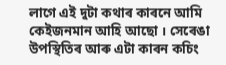লাগে এই দুটা কথাৰ কাৰনে আমি কেইজনমান আহি আছো । সেৰেঙা উপস্থিতিৰ আৰু এটা কাৰন কচিং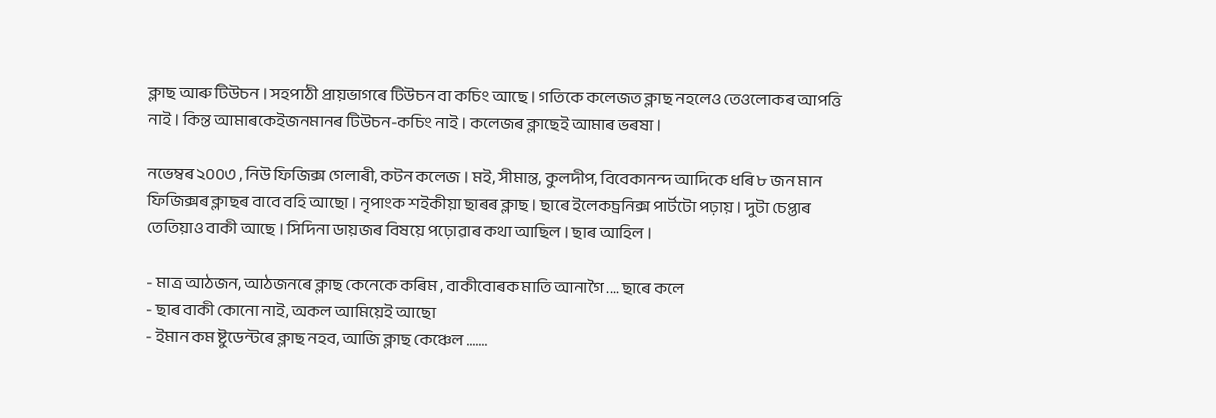ক্লাছ আৰু টিউচন । সহপাঠী প্ৰায়ভাগৰে টিউচন বা কচিং আছে । গতিকে কলেজত ক্লাছ নহলেও তেওলোকৰ আপত্তি নাই । কিন্ত আমাৰকেইজনমানৰ টিউচন-কচিং নাই । কলেজৰ ক্লাছেই আমাৰ ভৰষা ।

নভেম্বৰ ২০০৩ , নিউ ফিজিক্স গেলাৰী, কটন কলেজ । মই, সীমান্ত, কুলদীপ, বিবেকানন্দ আদিকে ধৰি ৮ জন মান ফিজিক্সৰ ক্লাছৰ বাবে বহি আছো । নৃপাংক শইকীয়া ছাৰৰ ক্লাছ । ছাৰে ইলেকচ্ৰনিক্স পাৰ্টটো পঢ়ায় । দুটা চেপ্তাৰ তেতিয়াও বাকী আছে । সিদিনা ডায়জৰ বিষয়ে পঢ়োৱাৰ কথা আছিল । ছাৰ আহিল ।

- মাত্ৰ আঠজন, আঠজনৰে ক্লাছ কেনেকে কৰিম , বাকীবোৰক মাতি আনাগৈ .... ছাৰে কলে
- ছাৰ বাকী কোনো নাই, অকল আমিয়েই আছো
- ইমান কম ষ্টুডেন্টৰে ক্লাছ নহব, আজি ক্লাছ কেঞ্চেল .......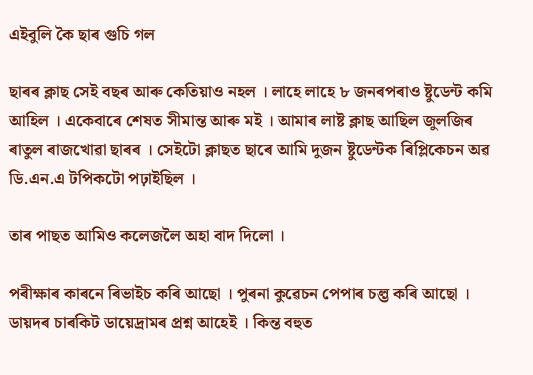এইবুলি কৈ ছাৰ গুচি গল

ছাৰৰ ক্লাছ সেই বছৰ আৰু কেতিয়াও নহল । লাহে লাহে ৮ জনৰপৰাও ষ্টুডেন্ট কমি আহিল । একেবাৰে শেষত সীমান্ত আৰু মই । আমাৰ লাষ্ট ক্লাছ আছিল জুলজিৰ ৰাতুল ৰাজখোৱা ছাৰৰ । সেইটো ক্লাছত ছাৰে আমি দুজন ষ্টুডেন্টক ৰিপ্লিকেচন অৱ ডি.এন.এ টপিকটো পঢ়াইছিল ।

তাৰ পাছত আমিও কলেজলৈ অহা বাদ দিলো ।

পৰীক্ষাৰ কাৰনে ৰিভাইচ কৰি আছো । পুৰনা কুৱেচন পেপাৰ চল্ভ কৰি আছো । ডায়দৰ চাৰকিট ডায়েদ্ৰামৰ প্ৰশ্ন আহেই । কিন্ত বহুত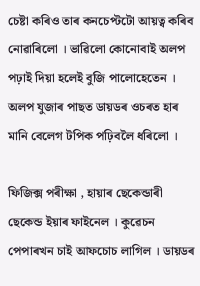চেষ্টা কৰিও তাৰ কনচেপ্টটো আয়ত্ব কৰিব নোৱাৰিলো । ভাৱিলো কোনোবাই অলপ পঢ়াই দিয়া হলেই বুজি পালোহেতেন । অলপ যুজাৰ পাছত ডায়ডৰ ওচৰত হাৰ মানি বেলেগ টপিক পঢ়িবলৈ ধৰিলো ।

ফিজিক্স পৰীক্ষা , হায়াৰ ছেকেন্ডাৰী ছেকেন্ড ইয়াৰ ফাইনেল । কুৱেচন পেপাৰখন চাই আফচোচ লাগিল । ডায়ডৰ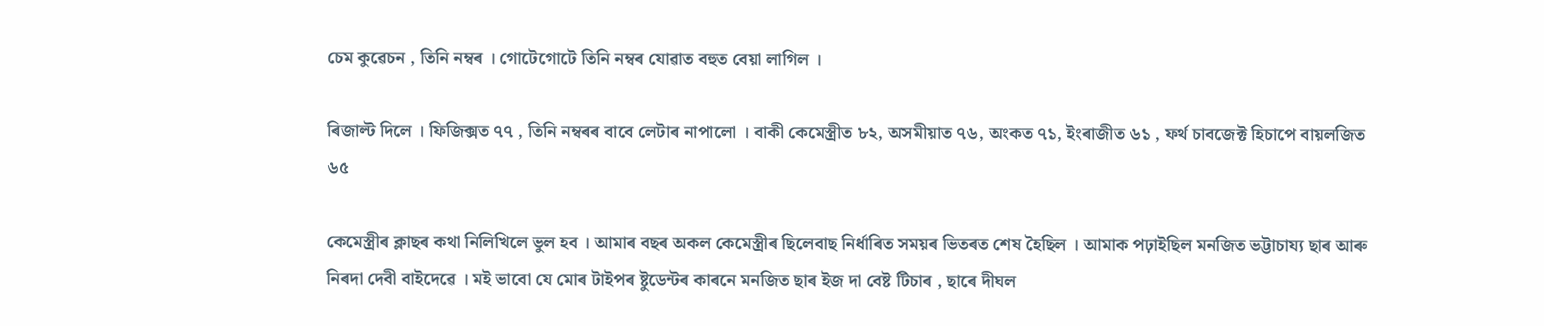চেম কুৱেচন , তিনি নম্বৰ । গোটেগোটে তিনি নম্বৰ যোৱাত বহুত বেয়া লাগিল ।

ৰিজাল্ট দিলে । ফিজিক্সত ৭৭ , তিনি নম্বৰৰ বাবে লেটাৰ নাপালো । বাকী কেমেস্ত্ৰীত ৮২, অসমীয়াত ৭৬, অংকত ৭১, ইংৰাজীত ৬১ , ফৰ্থ চাবজেক্ট হিচাপে বায়লজিত ৬৫

কেমেস্ত্ৰীৰ ক্লাছৰ কথা নিলিখিলে ভুল হব । আমাৰ বছৰ অকল কেমেস্ত্ৰীৰ ছিলেবাছ নিৰ্ধাৰিত সময়ৰ ভিতৰত শেষ হৈছিল । আমাক পঢ়াইছিল মনজিত ভট্টাচায্য ছাৰ আৰু নিৰদা দেবী বাইদেৱে । মই ভাবো যে মোৰ টাইপৰ ষ্টুডেন্টৰ কাৰনে মনজিত ছাৰ ইজ দা বেষ্ট টিচাৰ , ছাৰে দীঘল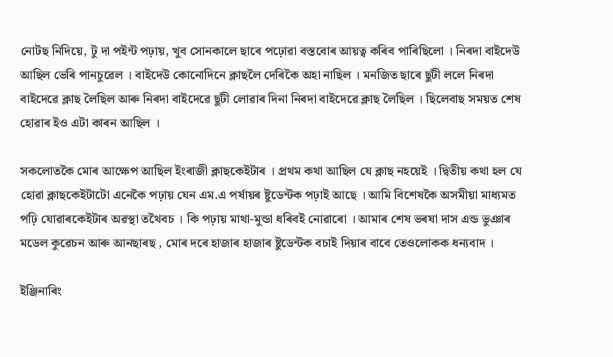নোটছ নিদিয়ে, টু দা পইন্ট পঢ়ায়, খুব সোনকালে ছাৰে পঢ়োৱা বস্তবোৰ আয়ত্ব কৰিব পাৰিছিলো । নিৰদা বাইদেউ আছিল ভেৰি পানচুৱেল । বাইদেউ কোনোদিনে ক্লাছলৈ দেৰিকৈ অহা নাছিল । মনজিত ছাৰে ছুটী ললে নিৰদা বাইদেৱে ক্লাছ লৈছিল আৰু নিৰদা বাইদেৱে ছুটী লোৱাৰ দিনা নিৰদা বাইদেৱে ক্লাছ লৈছিল । ছিলেবাছ সময়ত শেষ হোৱাৰ ইও এটা কাৰন আছিল ।

সকলোতকৈ মোৰ আক্ষেপ আছিল ইংৰাজী ক্লাছকেইটাৰ । প্ৰথম কথা আছিল যে ক্লাছ নহয়েই । দ্বিতীয় কথা হল যে হোৱা ক্লাছকেইটাটো এনেকৈ পঢ়ায় যেন এম.এ পৰ্ষায়ৰ ষ্টুডেন্টক পঢ়াই আছে । আমি বিশেষকৈ অসমীয়া মাধ্যমত পঢ়ি যোৱাৰকেইটাৰ অৱস্থা তথৈবচ । কি পঢ়ায় মাথা-মুন্ডা ধৰিবই নোৱাৰো । আমাৰ শেষ ভৰষা দাস এন্ড ভুঞাৰ মডেল কুৱেচন আৰু আনছাৰছ , মোৰ দৰে হাজাৰ হাজাৰ ষ্টুডেন্টক বচাই দিয়াৰ বাবে তেওলোকক ধন্যবাদ ।

ইঞ্জিনাৰিং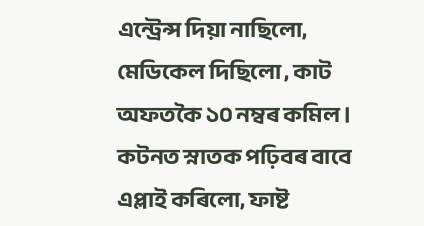এন্ট্ৰেন্স দিয়া নাছিলো, মেডিকেল দিছিলো , কাট অফতকৈ ১০ নম্বৰ কমিল । কটনত স্নাতক পঢ়িবৰ বাবে এপ্লাই কৰিলো, ফাষ্ট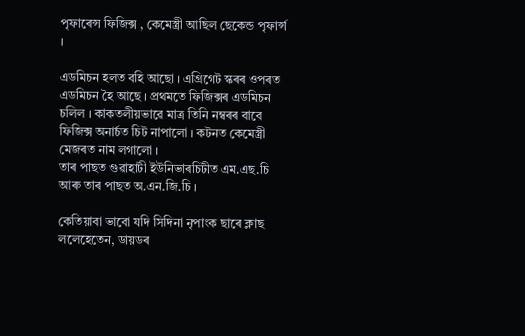পৃফাৰেন্স ফিজিক্স , কেমেস্ত্ৰী আছিল ছেকেন্ড পৃফাৰ্ন্স ।

এডমিচন হলত বহি আছো । এগ্ৰিগেট স্কৰৰ ওপৰত এডমিচন হৈ আছে । প্ৰথমতে ফিজিক্সৰ এডমিচন চলিল । কাকতলীয়ভাৱে মাত্ৰ তিনি নম্বৰৰ বাবে ফিজিক্স অনাৰ্চত চিট নাপালো । কটনত কেমেস্ত্ৰী মেজৰত নাম লগালো ।
তাৰ পাছত গুৱাহাটী ইউনিভাৰচিটীত এম.এছ.চি আৰু তাৰ পাছত অ.এন.জি.চি ।

কেতিয়াবা ভাবো যদি সিদিনা নৃপাংক ছাৰে ক্লাছ ললেহেতেন, ডায়ডৰ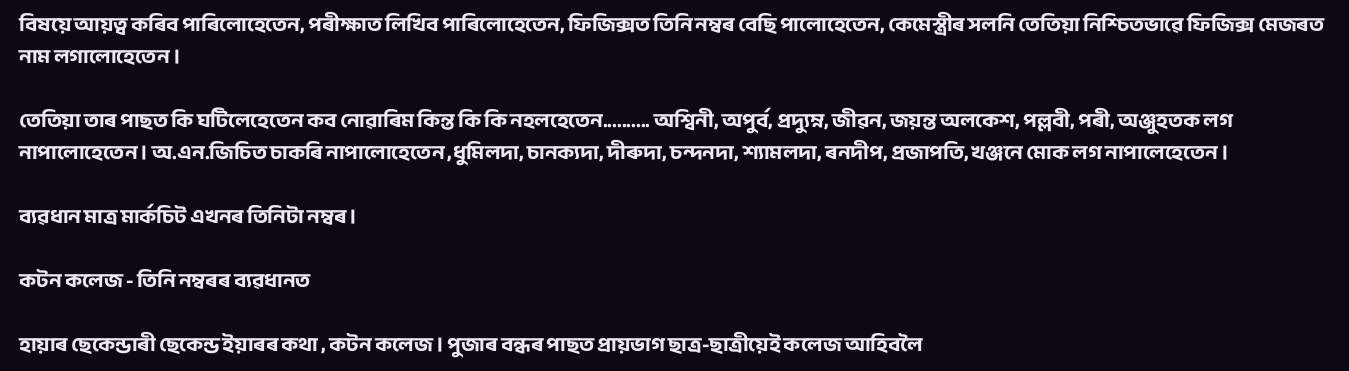বিষয়ে আয়ত্ব কৰিব পাৰিলোহেতেন, পৰীক্ষাত লিখিব পাৰিলোহেতেন, ফিজিক্সত তিনি নম্বৰ বেছি পালোহেতেন, কেমেস্ত্ৰীৰ সলনি তেতিয়া নিশ্চিতভাৱে ফিজিক্স মেজৰত নাম লগালোহেতেন ।

তেতিয়া তাৰ পাছত কি ঘটিলেহেতেন কব নোৱাৰিম কিন্ত কি কি নহলহেতেন.......... অশ্বিনী, অপুৰ্ব, প্ৰদ্যুম্ন, জীৱন, জয়ন্ত অলকেশ, পল্লবী, পৰী, অঞ্জুহতক লগ নাপালোহেতেন । অ.এন.জিচিত চাকৰি নাপালোহেতেন ,ধুমিলদা, চানক্যদা, দীৰুদা, চন্দনদা, শ্যামলদা, ৰনদীপ, প্ৰজাপতি, খঞ্জনে মোক লগ নাপালেহেতেন ।

ব্যৱধান মাত্ৰ মাৰ্কচিট এখনৰ তিনিটা নম্বৰ ।

কটন কলেজ - তিনি নম্বৰৰ ব্যৱধানত

হায়াৰ ছেকেন্ডাৰী ছেকেন্ড ইয়াৰৰ কথা , কটন কলেজ । পুজাৰ বন্ধৰ পাছত প্ৰায়ভাগ ছাত্ৰ-ছাত্ৰীয়েই কলেজ আহিবলৈ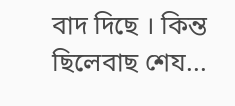বাদ দিছে । কিন্ত ছিলেবাছ শেয...